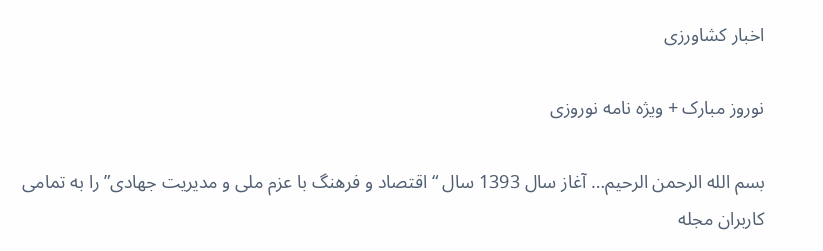اخبار کشاورزی

نوروز مبارک + ویژه نامه نوروزی

بسم الله الرحمن الرحیم… آغاز سال 1393 سال “اقتصاد و فرهنگ با عزم ملی و مدیریت جهادی” را به تمامی کاربران مجله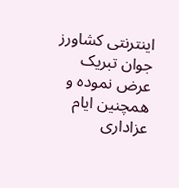اینترنتی کشاورز جوان تبریک عرض نموده و همچنین ایام عزاداری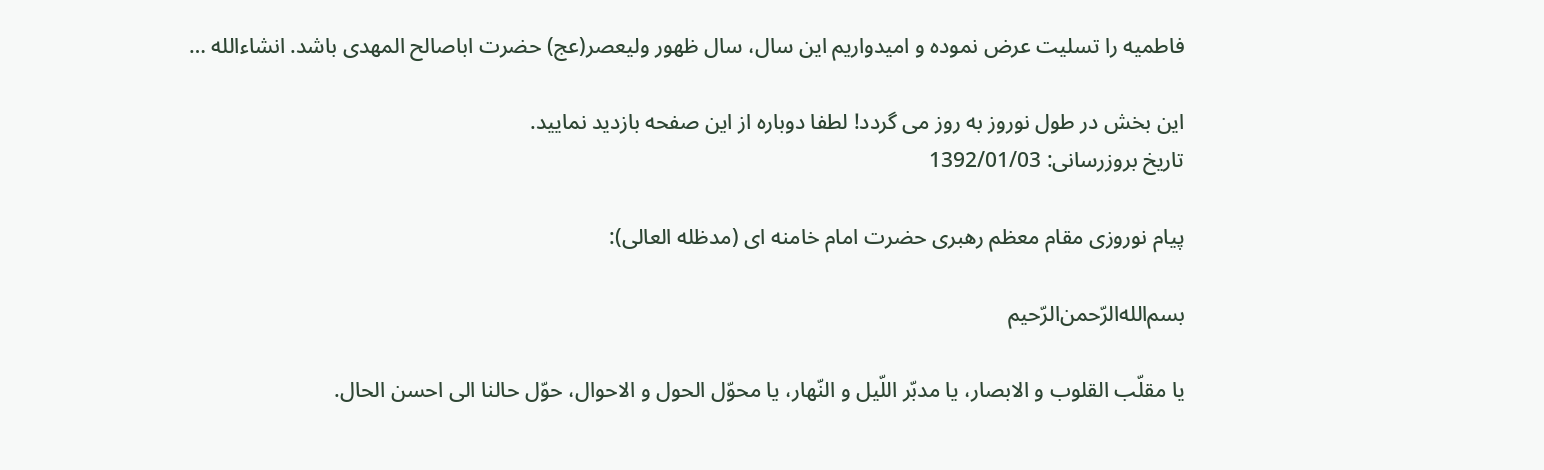فاطمیه را تسلیت عرض نموده و امیدواریم این سال، سال ظهور ولیعصر(عج) حضرت اباصالح المهدی باشد. انشاءالله …

این بخش در طول نوروز به روز می گردد! لطفا دوباره از این صفحه بازدید نمایید.
تاریخ بروزرسانی: 1392/01/03

پیام نوروزی مقام معظم رهبری حضرت امام خامنه ای (مدظله العالی):

بسم‌الله‌الرّحمن‌الرّحيم

يا مقلّب القلوب و الابصار، يا مدبّر اللّيل و النّهار، يا محوّل الحول و الاحوال، حوّل حالنا الی احسن الحال.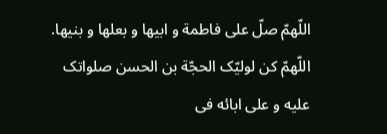اللّهمّ صلّ علی فاطمة و ابيها و بعلها و بنيها.
اللّهمّ کن لوليّک الحجّة بن الحسن صلواتک عليه و علی ابائه فی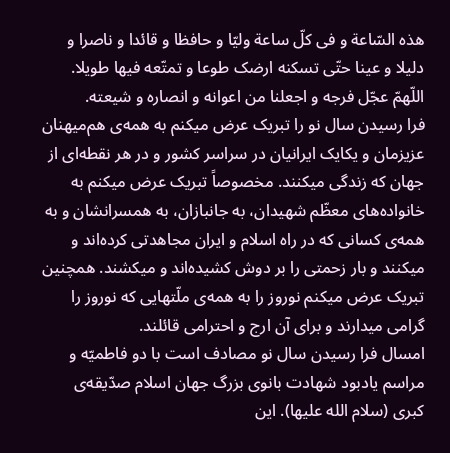هذه السّاعة و فی کلّ ساعة وليّا و حافظا و قائدا و ناصرا و دليلا و عينا حتّی تسکنه ارضک طوعا و تمتّعه فيها طويلا.
اللّهمّ عجّل فرجه و اجعلنا من اعوانه و انصاره و شيعته.
فرا رسيدن سال نو را تبريک عرض ميکنم به همه‌ی هم‌ميهنان عزيزمان و يکايک ايرانيان در سراسر کشور و در هر نقطه‌ای از جهان که زندگی ميکنند. مخصوصاً تبريک عرض ميکنم به خانواده‌های معظّم شهيدان، به جانبازان، به همسرانشان و به همه‌ی کسانی که در راه اسلام و ايران مجاهدتی کرده‌اند و ميکنند و بار زحمتی را بر دوش کشيده‌اند و ميکشند. همچنين تبريک عرض ميکنم نوروز را به همه‌ی ملّتهايی که نوروز را گرامی ميدارند و برای آن ارج و احترامی قائلند.
امسال فرا رسيدن سال نو مصادف است با دو فاطميّه و مراسم يادبود شهادت بانوی بزرگ جهان اسلام صدّيقه‌ی کبری (سلام الله عليها). اين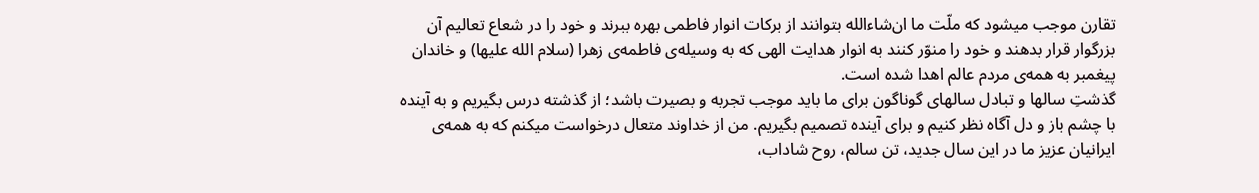تقارن موجب ميشود که ملّت ما ان‌شاءالله بتوانند از برکات انوار فاطمی بهره ببرند و خود را در شعاع تعاليم آن بزرگوار قرار بدهند و خود را منوّر کنند به انوار هدايت الهی که به وسيله‌ی فاطمه‌ی زهرا (سلام الله عليها) و خاندان پيغمبر به همه‌ی مردم عالم اهدا شده است.
گذشتِ سالها و تبادل سالهای گوناگون برای ما بايد موجب تجربه و بصيرت باشد؛ از گذشته درس بگيريم و به آينده با چشم باز و دل آگاه نظر کنيم و برای آينده تصميم بگيريم. من از خداوند متعال درخواست ميکنم که به همه‌ی ايرانيان عزيز ما در اين سال جديد، تن سالم، روح شاداب،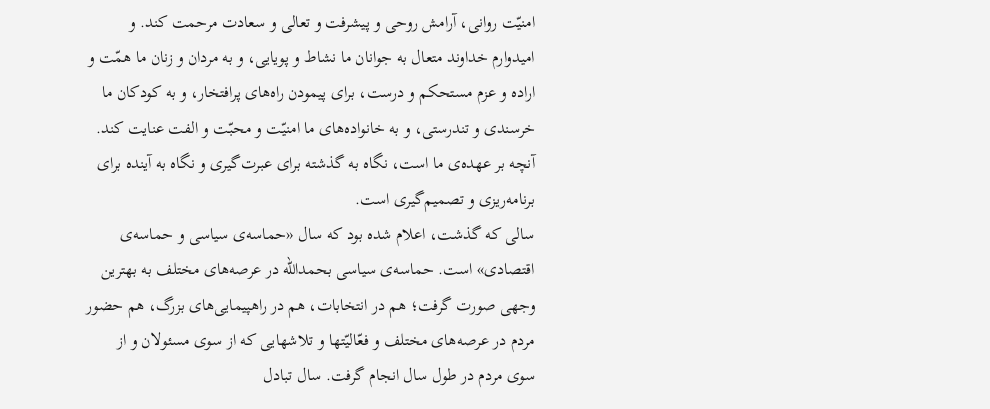امنيّت روانی، آرامش روحی و پيشرفت و تعالی و سعادت مرحمت کند. و اميدوارم خداوند متعال به جوانان ما نشاط و پويايی، و به مردان و زنان ما همّت و اراده و عزم مستحکم و درست، برای پيمودن راه‌های پرافتخار، و به کودکان ما خرسندی و تندرستی، و به خانواده‌های ما امنيّت و محبّت و الفت عنايت کند. آنچه بر عهده‌ی ما است، نگاه به گذشته برای عبرت‌گيری و نگاه به آينده برای برنامه‌ريزی و تصميم‌گيری است.
سالی که گذشت، اعلام شده بود که سال «حماسه‌ی سياسی و حماسه‌ی اقتصادی» است. حماسه‌ی سياسی بحمدالله در عرصه‌های مختلف به بهترين وجهی صورت گرفت؛ هم در انتخابات، هم در راهپيمايی‌های بزرگ، هم حضور مردم در عرصه‌های مختلف و فعّاليّتها و تلاشهايی که از سوی مسئولان و از سوی مردم در طول سال انجام گرفت. سال تبادل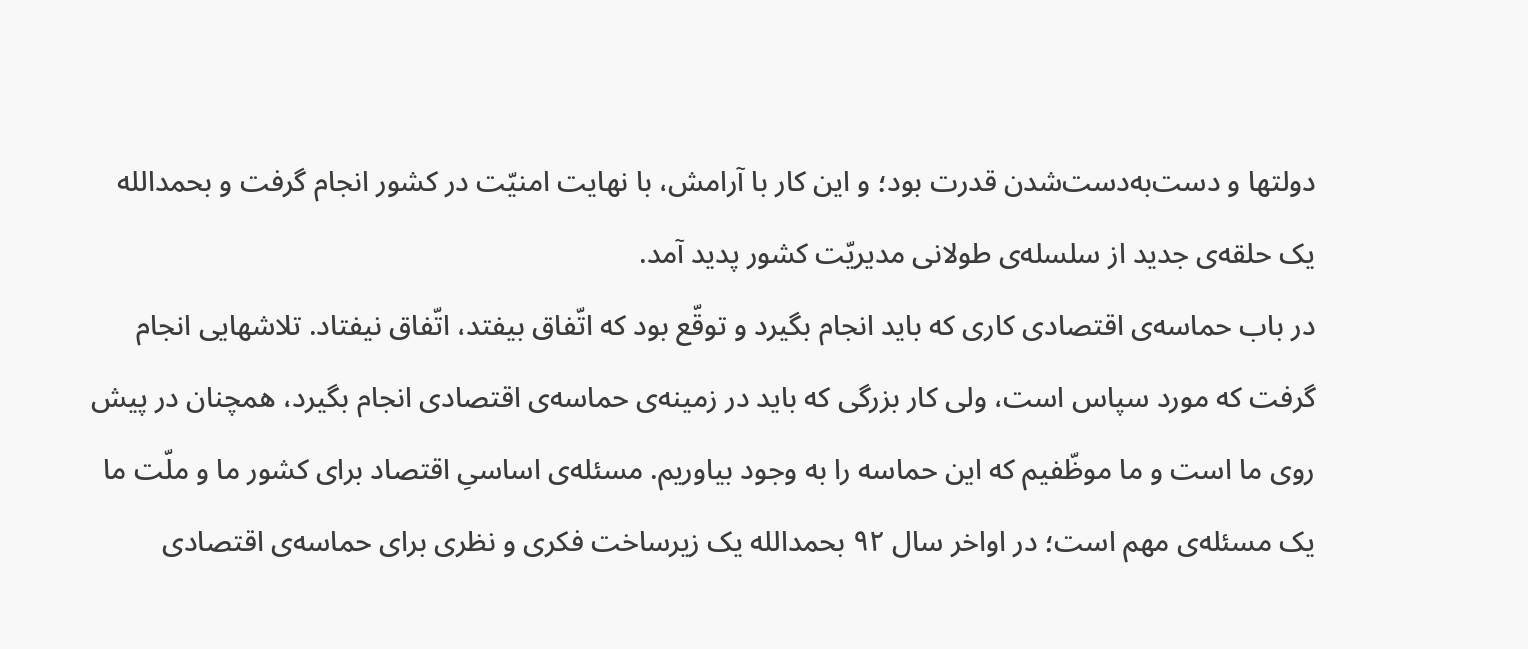دولتها و دست‌به‌دست‌شدن قدرت بود؛ و اين کار با آرامش، با نهايت امنيّت در کشور انجام گرفت و بحمدالله يک حلقه‌ی جديد از سلسله‌ی طولانی مديريّت کشور پديد آمد.
در باب حماسه‌ی اقتصادی کاری که بايد انجام بگيرد و توقّع بود که اتّفاق بيفتد، اتّفاق نيفتاد. تلاشهايی انجام گرفت که مورد سپاس است، ولی کار بزرگی که بايد در زمينه‌ی حماسه‌ی اقتصادی انجام بگيرد، همچنان در پيش روی ما است و ما موظّفيم که اين حماسه را به وجود بياوريم. مسئله‌ی اساسیِ اقتصاد برای کشور ما و ملّت ما يک مسئله‌ی مهم است؛ در اواخر سال ۹۲ بحمدالله يک زيرساخت فکری و نظری برای حماسه‌ی اقتصادی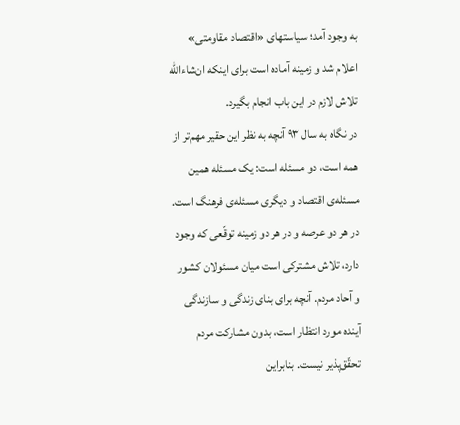به وجود آمد؛ سياستهای «اقتصاد مقاومتی» اعلام شد و زمينه آماده است برای اينکه ان‌شاءالله تلاش لازم در اين باب انجام بگيرد.
در نگاه به سال ۹۳ آنچه به نظر اين حقير مهم‌تر از همه است، دو مسئله است: يک مسئله همين مسئله‌ی اقتصاد و ديگری مسئله‌ی فرهنگ است. در هر دو عرصه و در هر دو زمينه توقّعی که وجود دارد، تلاش مشترکی است ميان مسئولان کشور و آحاد مردم. آنچه برای بنای زندگی و سازندگی آينده مورد انتظار است، بدون مشارکت مردم تحقّق‌پذير نيست. بنابراين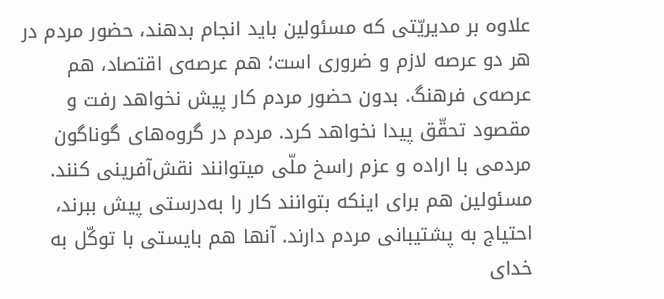علاوه بر مديريّتی که مسئولين بايد انجام بدهند، حضور مردم در هر دو عرصه لازم و ضروری است؛ هم عرصه‌ی اقتصاد، هم عرصه‌ی فرهنگ. بدون حضور مردم کار پيش نخواهد رفت و مقصود تحقّق پيدا نخواهد کرد. مردم در گروه‌های گوناگون مردمی با اراده و عزم راسخ ملّی ميتوانند نقش‌آفرينی کنند. مسئولين هم برای اينکه بتوانند کار را به‌درستی پيش ببرند، احتياج به پشتيبانی مردم دارند. آنها هم بايستی با توکّل به خدای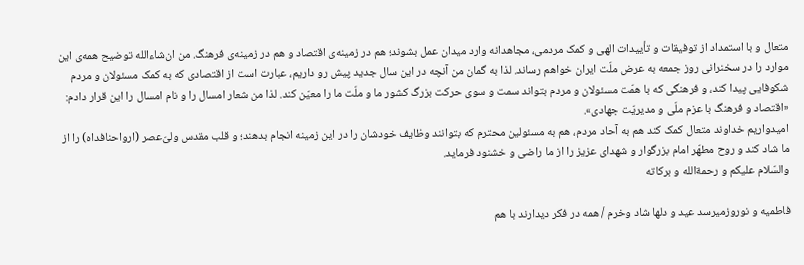متعال و با استمداد از توفيقات و تأييدات الهی و کمک مردمی، مجاهدانه وارد ميدان عمل بشوند؛ هم در زمينه‌ی اقتصاد و هم در زمينه‌ی فرهنگ. من ان‌شاءالله توضيح همه‌ی اين موارد را در سخنرانی روز جمعه به عرض ملّت ايران خواهم رساند. لذا به گمان من آنچه در اين سال جديد پيش رو داريم، عبارت است از اقتصادی که به کمک مسئولان و مردم شکوفايی پيدا کند، و فرهنگی که با همّت مسئولان و مردم بتواند سمت و سوی حرکت بزرگ کشور ما و ملّت ما را معيّن کند. لذا من شعار امسال را و نام امسال را اين قرار دادم: «اقتصاد و فرهنگ با عزم ملّی و مديريّت جهادی».
اميدواريم خداوند متعال کمک کند هم به آحاد مردم، هم به مسئولين محترم که بتوانند وظايف خودشان را در اين زمينه انجام بدهند؛ و قلب مقدس ولیّ‌عصر (ارواحنافداه) را از ما شاد کند و روح مطهّر امام بزرگوار و شهدای عزيز را از ما راضی و خشنود فرمايد.
والسّلام عليکم و رحمةالله و برکاته

فاطمیه و نوروزمیرسد عید و دلها شاد وخرم / همه در فکر دیدارند با هم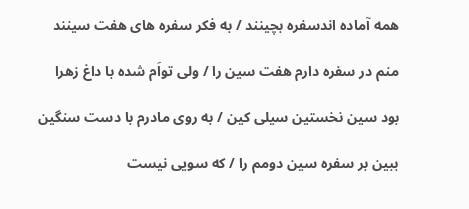همه آماده اندسفره بچینند / به فکر سفره های هفت سینند

منم در سفره دارم هفت سین را / ولی تواَم شده با داغ زهرا

بود سین نخستین سیلی کین / به روی مادرم با دست سنگین

ببین بر سفره سین دومم را / که سویی نیست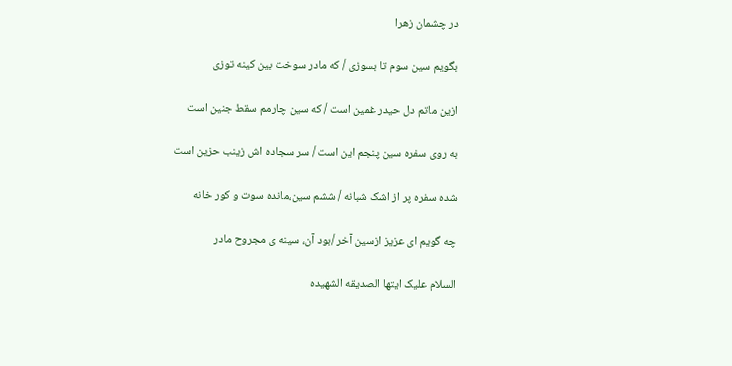در چشمان زهرا

بگویم سین سوم تا بسوزی / که مادر سوخت بین کینه توزی

ازین ماتم دل حیدر غمین است / که سین چارمم سقط جنین است

به روی سفره سین پنجم این است / سر سجاده اش زینب حزین است

شده سفره پر از اشک شبانه / ششم سین،مانده سوت و کور خانه

چه گویم ای عزیز ازسین آخر /بود آن، سینه ی مجروح مادر

السلام علیک ایتها الصدیقه الشهیده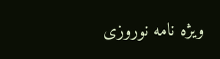ویژه نامه نوروزی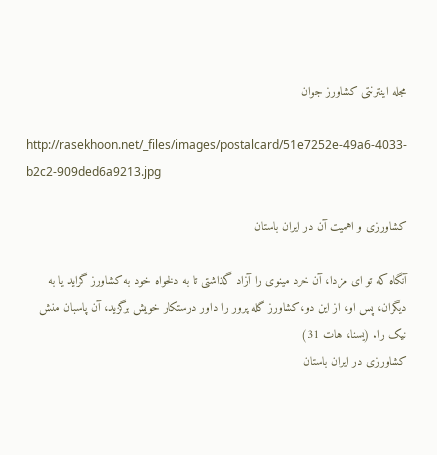مجله اینترنتی کشاورز جوان

http://rasekhoon.net/_files/images/postalcard/51e7252e-49a6-4033-b2c2-909ded6a9213.jpg

کشاورزی و اهمیت آن در ایران باستان

آنگاه که تو ای مزدا، آن خرد مینوی را آزاد گذاشتی تا به دلخواه خود به کشاورز گراید یا به دیگران، پس او، از این دو،کشاورز گله پرور را داور درستکار خویش برگزید، آن پاسبان منش نیک را. (یسنا، هات 31)
کشاورزی در ایران باستان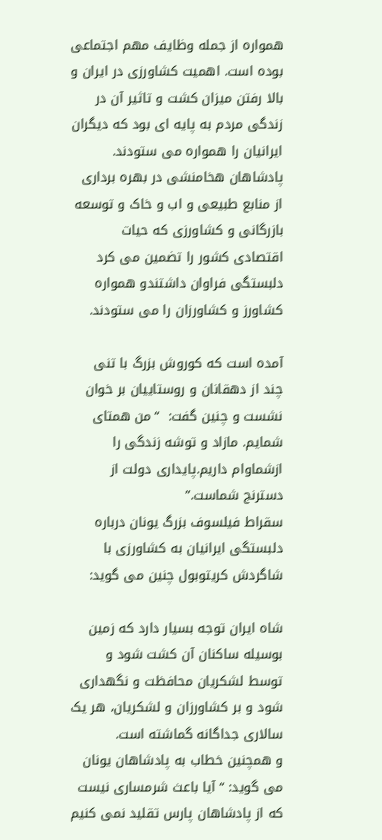همواره از جمله وظایف مهم اجتماعی بوده است. اهمیت کشاورزی در ایران و بالا رفتن میزان کشت و تاثیر آن در زندگی مردم به پایه ای بود که دیگران ایرانیان را همواره می ستودند. پادشاهان هخامنشی در بهره برداری از منابع طبیعی و اب و خاک و توسعه بازرگانی و کشاورزی که حیات اقتصادی کشور را تضمین می کرد دلبستگی فراوان داشتندو همواره کشاورز و کشاورزان را می ستودند.

آمده است که کوروش بزرگ با تنی چند از دهقانان و روستاییان بر خوان نشست و چنین گفت:  “من همتای شمایم. مازاد و توشه زندگی را ازشماوام داریم.پایداری دولت از دسترنج شماست.”
سقراط فیلسوف بزرگ یونان درباره دلبستگی ایرانیان به کشاورزی با شاگردش کریتوبول چنین می گوید:

شاه ایران توجه بسیار دارد که زمین بوسیله ساکنان آن کشت شود و توسط لشکریان محافظت و نگهداری شود و بر کشاورزان و لشکریان، هر یک سالاری جداگانه گماشته است.
و همچنین خطاب به پادشاهان یونان می گوید: “آیا باعث شرمساری نیست که از پادشاهان پارس تقلید نمی کنیم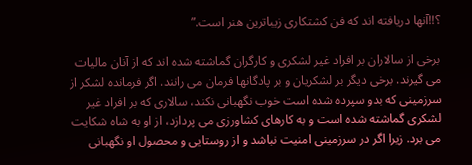؟!!آنها دریافته اند که فن کشتکاری زیباترین هنر است.”

برخی از سالاران بر افراد غیر لشکری و کارگران گماشته شده اند که از آنان مالیات می گیرند. برخی دیگر بر لشکریان و بر پادگانها فرمان می رانند. اگر فرمانده لشکر از سرزمینی که بدو سپرده شده است خوب نگهبانی نکند، سالاری که بر افراد غیر لشکری گماشته شده است و به کارهای کشاورزی می پردازد، از او به شاه شکایت می برد. زیرا اگر در سرزمینی امنیت نباشد و از روستایی و محصول او نگهبانی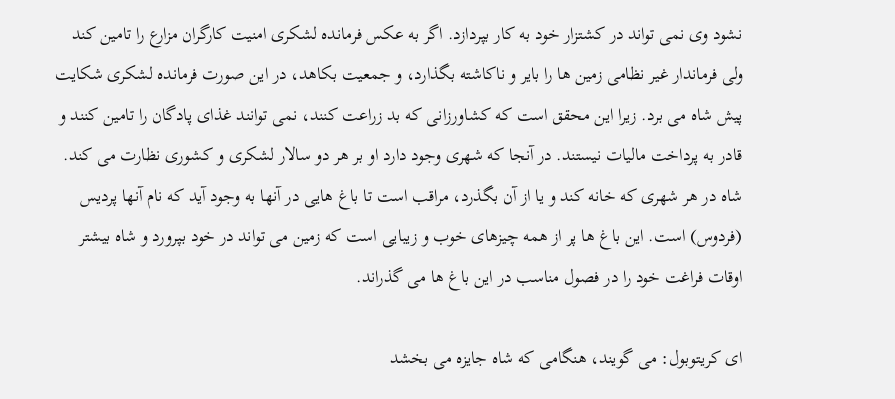نشود وی نمی تواند در کشتزار خود به کار بپردازد. اگر به عکس فرمانده لشکری امنیت کارگران مزارع را تامین کند ولی فرماندار غیر نظامی زمین ها را بایر و ناکاشته بگذارد، و جمعیت بکاهد، در این صورت فرمانده لشکری شکایت پیش شاه می برد. زیرا این محقق است که کشاورزانی که بد زراعت کنند، نمی توانند غذای پادگان را تامین کنند و قادر به پرداخت مالیات نیستند. در آنجا که شهری وجود دارد او بر هر دو سالار لشکری و کشوری نظارت می کند. شاه در هر شهری که خانه کند و یا از آن بگذرد، مراقب است تا باغ هایی در آنها به وجود آید که نام آنها پردیس (فردوس) است. این باغ ها پر از همه چیزهای خوب و زیبایی است که زمین می تواند در خود بپرورد و شاه بیشتر اوقات فراغت خود را در فصول مناسب در این باغ ها می گذراند.

ای کریتوبول: می گویند، هنگامی که شاه جایزه می بخشد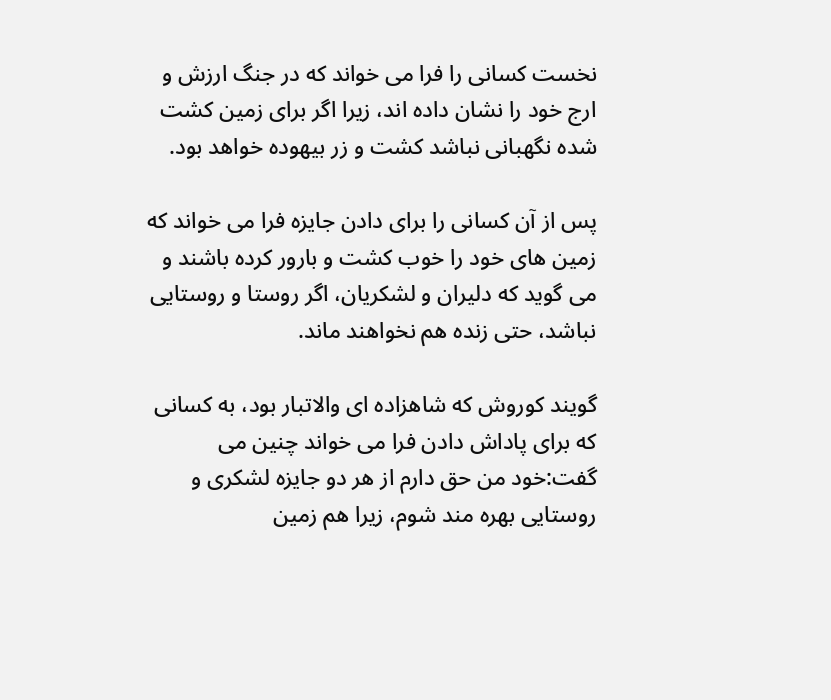نخست کسانی را فرا می خواند که در جنگ ارزش و ارج خود را نشان داده اند، زیرا اگر برای زمین کشت شده نگهبانی نباشد کشت و زر بیهوده خواهد بود.

پس از آن کسانی را برای دادن جایزه فرا می خواند که زمین های خود را خوب کشت و بارور کرده باشند و می گوید که دلیران و لشکریان، اگر روستا و روستایی نباشد، حتی زنده هم نخواهند ماند.

گویند کوروش که شاهزاده ای والاتبار بود، به کسانی که برای پاداش دادن فرا می خواند چنین می گفت:خود من حق دارم از هر دو جایزه لشکری و روستایی بهره مند شوم، زیرا هم زمین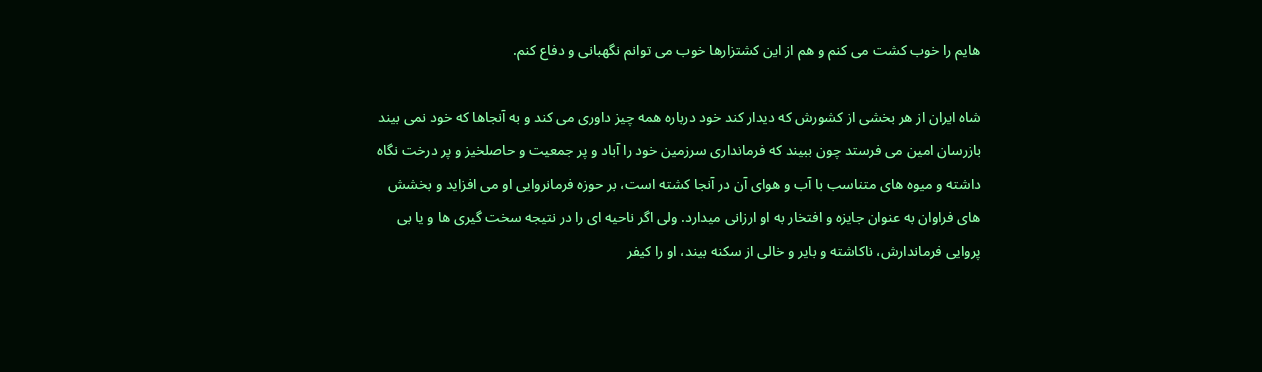هایم را خوب کشت می کنم و هم از این کشتزارها خوب می توانم نگهبانی و دفاع کنم.

شاه ایران از هر بخشی از کشورش که دیدار کند خود درباره همه چیز داوری می کند و به آنجاها که خود نمی بیند بازرسان امین می فرستد چون ببیند که فرمانداری سرزمین خود را آباد و پر جمعیت و حاصلخیز و پر درخت نگاه داشته و میوه های متناسب با آب و هوای آن در آنجا کشته است، بر حوزه فرمانروایی او می افزاید و بخشش های فراوان به عنوان جایزه و افتخار به او ارزانی میدارد. ولی اگر ناحیه ای را در نتیجه سخت گیری ها و یا بی پروایی فرماندارش، ناکاشته و بایر و خالی از سکنه بیند، او را کیفر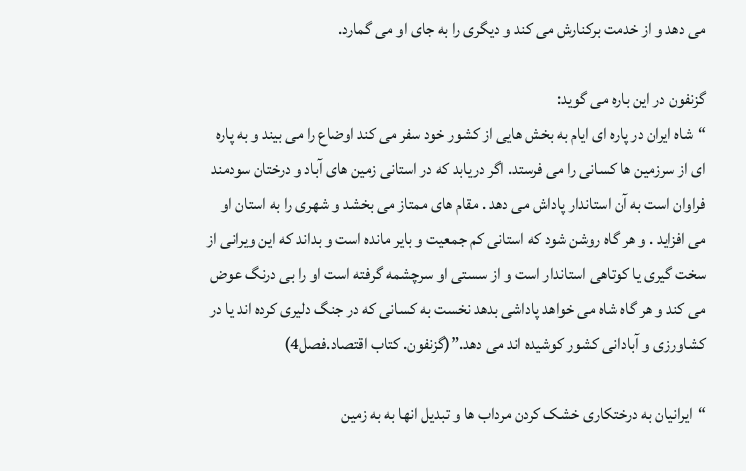می دهد و از خدمت برکنارش می کند و دیگری را به جای او می گمارد.

گزنفون در این باره می گوید:
“شاه ایران در پاره ای ایام به بخش هایی از کشور خود سفر می کند اوضاع را می بیند و به پاره ای از سرزمین ها کسانی را می فرستد. اگر دریابد که در استانی زمین های آباد و درختان سودمند فراوان است به آن استاندار پاداش می دهد . مقام های ممتاز می بخشد و شهری را به استان او می افزاید . و هر گاه روشن شود که استانی کم جمعیت و بایر مانده است و بداند که این ویرانی از سخت گیری یا کوتاهی استاندار است و از سستی او سرچشمه گرفته است او را بی درنگ عوض می کند و هر گاه شاه می خواهد پاداشی بدهد نخست به کسانی که در جنگ دلیری کرده اند یا در کشاورزی و آبادانی کشور کوشیده اند می دهد.”(گزنفون. کتاب اقتصاد.فصل4)

“ایرانیان به درختکاری خشک کردن مرداب ها و تبدیل انها به به زمین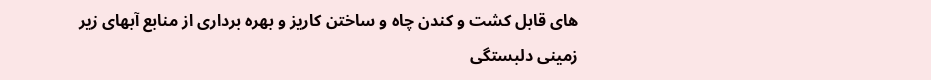های قابل کشت و کندن چاه و ساختن کاریز و بهره برداری از منابع آبهای زیر زمینی دلبستگی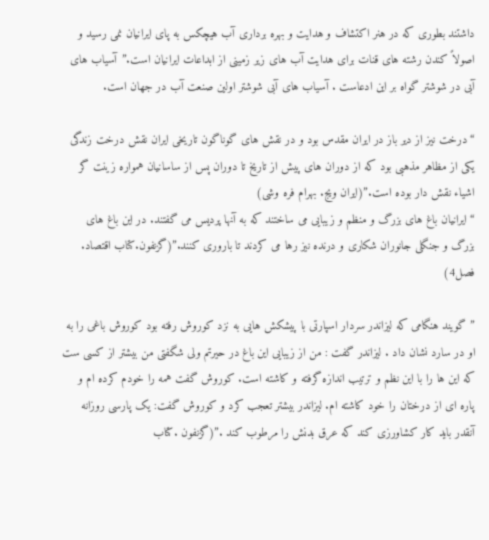داشتند بطوری که در هنر اکتشاف و هدایت و بهره برداری آب هیچکس به پای ایرانیان نمی رسید و اصولاً کندن رشته های قنات برای هدایت آب های زیر زمینی از ابداعات ایرانیان است.”آسیاب های آبی در شوشتر گواه بر این ادعاست . آسیاب های آبی شوشتر اولین صنعت آب در جهان است.

“درخت نیز از دیر باز در ایران مقدس بود و در نقش های گوناگون تاریخی ایران نقش درخت زندگی یکی از مظاهر مذهبی بود که از دوران های پیش از تاریخ تا دوران پس از ساسانیان همواره زینت گر اشیاء نقش دار بوده است.”(ایران ویج. بهرام فره وشی)
“ایرانیان باغ های بزرگ و منظم و زیبایی می ساختند که به آنها پردیس می گفتند. در این باغ های بزرگ و جنگلی جانوران شکاری و درنده نیز رها می کردند تا باروری کنند.”(گزنفون.کتاب اقتصاد. فصل4)

” گویند هنگامی که لیزاندر سردار اسپارتی با پیشکش هایی به نزد کوروش رفته بود کوروش باغی را به او در سارد نشان داد . لیزاندر گفت : من از زیبایی این باغ در حیرتم ولی شگفتی من بیشتر از کسی ست که این ها را با این نظم و ترتیب اندازه گرفته و کاشته است. کوروش گفت همه را خودم کرده ام و پاره ای از درختان را خود کاشته ام. لیزاندر بیشتر تعجب کرد و کوروش گفت: یک پارسی روزانه آنقدر باید کار کشاورزی کند که عرق بدنش را مرطوب کند .”(گزنفون .کتاب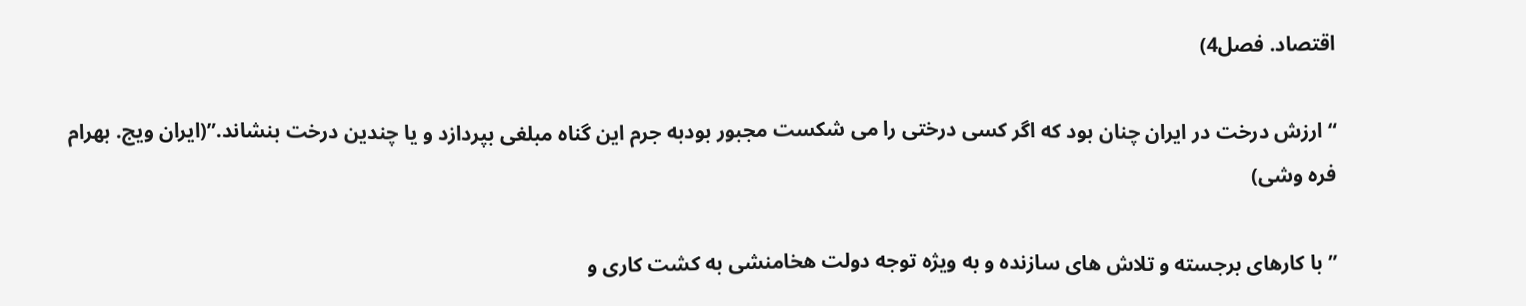اقتصاد. فصل4)

“ارزش درخت در ایران چنان بود که اگر کسی درختی را می شکست مجبور بودبه جرم این گناه مبلغی بپردازد و یا چندین درخت بنشاند.”(ایران ویج. بهرام فره وشی)

” با کارهای برجسته و تلاش های سازنده و به ویژه توجه دولت هخامنشی به کشت کاری و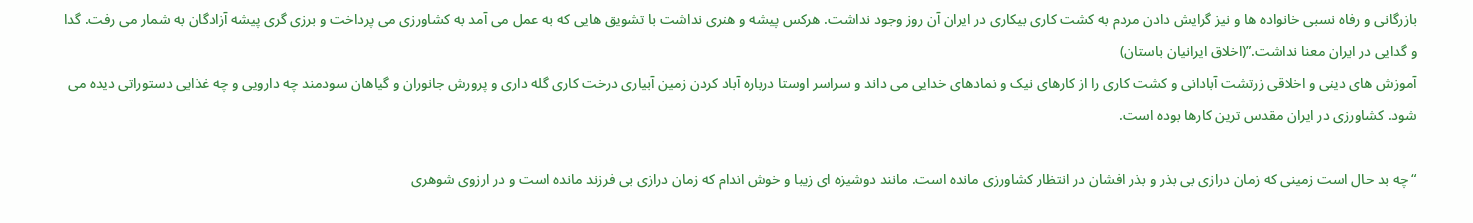بازرگانی و رفاه نسبی خانواده ها و نیز گرایش دادن مردم به کشت کاری بیکاری در ایران آن روز وجود نداشت. هرکس پیشه و هنری نداشت با تشویق هایی که به عمل می آمد به کشاورزی می پرداخت و برزی گری پیشه آزادگان به شمار می رفت. گدا و گدایی در ایران معنا نداشت.”(اخلاق ایرانیان باستان)
آموزش های دینی و اخلاقی زرتشت آبادانی و کشت کاری را از کارهای نیک و نمادهای خدایی می داند و سراسر اوستا درباره آباد کردن زمین آبیاری درخت کاری گله داری و پرورش جانوران و گیاهان سودمند چه دارویی و چه غذایی دستوراتی دیده می شود. کشاورزی در ایران مقدس ترین کارها بوده است.

“چه بد حال است زمینی که زمان درازی بی بذر و بذر افشان در انتظار کشاورزی مانده است. مانند دوشیزه ای زیبا و خوش اندام که زمان درازی بی فرزند مانده است و در ارزوی شوهری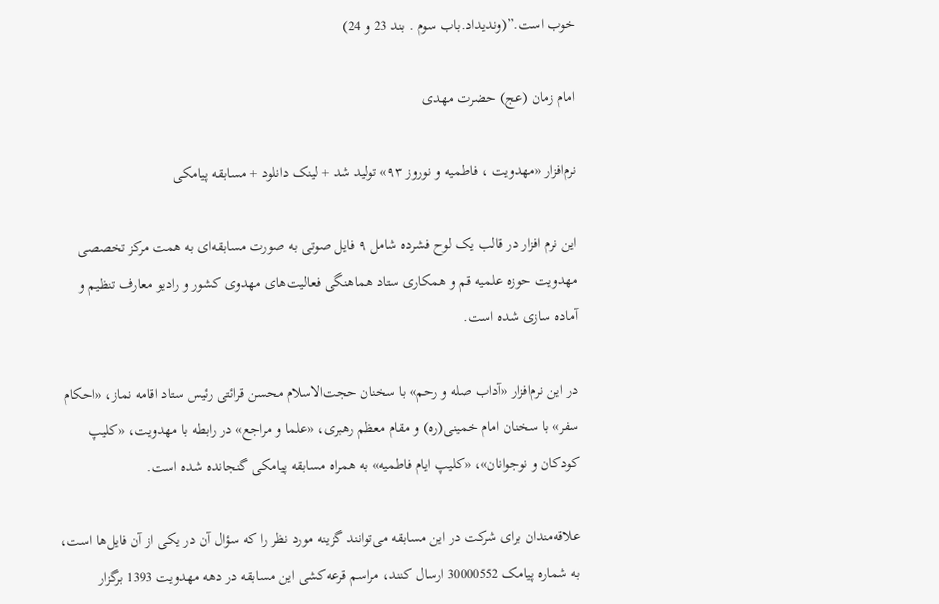خوب است.”(وندیداد.باب سوم . بند 23 و 24)

امام زمان (عج) حضرت مهدی

نرم‌افزار «مهدویت ، فاطمیه و نوروز ۹۳» تولید شد + لینک دانلود + مسابقه پیامکی

این نرم افزار در قالب یک لوح فشرده شامل ۹ فایل صوتی به صورت مسابقه‌ای به همت مرکز تخصصی مهدویت حوزه علمیه قم و همکاری ستاد هماهنگی فعالیت‌های مهدوی کشور و رادیو معارف تنظیم و آماده سازی شده است.

در این نرم‌افزار «آداب صله و رحم» با سخنان حجت‌الاسلام محسن قرائتی رئیس ستاد اقامه نماز، «احکام سفر» با سخنان امام خمینی(ره) و مقام معظم رهبری، «علما و مراجع» در رابطه با مهدویت، «کلیپ کودکان و نوجوانان»، «کلیپ ایام فاطمیه» به همراه مسابقه پیامکی گنجانده شده است.

علاقه‌مندان برای شرکت در این مسابقه می‌توانند گزینه مورد نظر را که سؤال آن در یکی از آن فایل‌ها است، به شماره پیامک 30000552 ارسال کنند، مراسم قرعه‌کشی این مسابقه در دهه مهدویت 1393 برگزار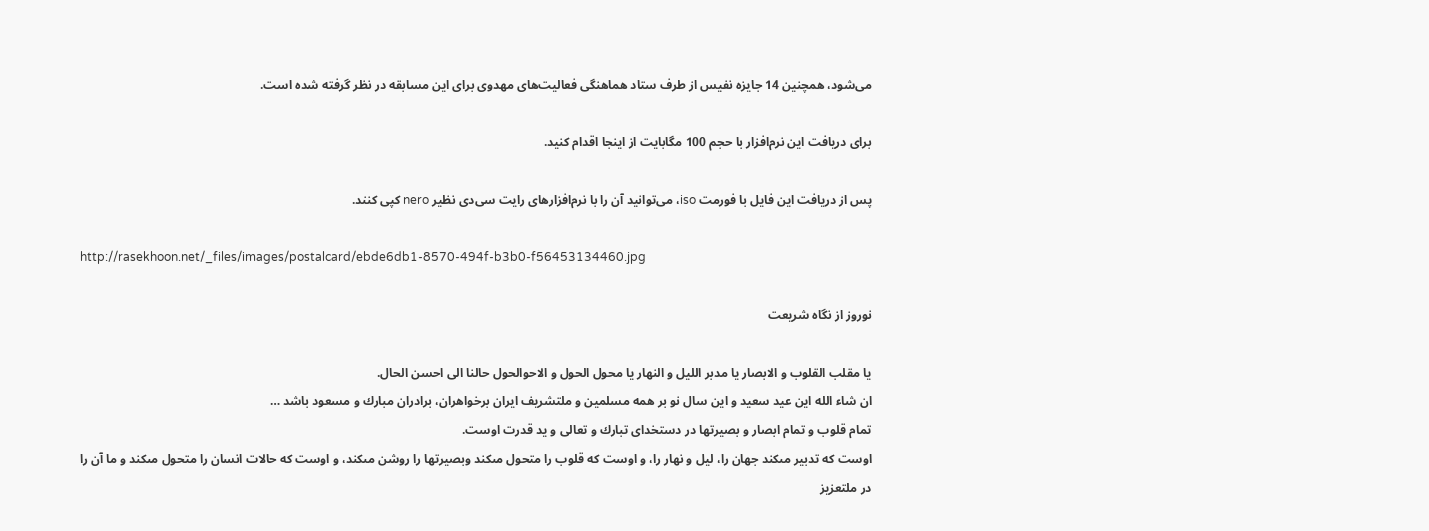می‌شود، همچنین 14 جایزه نفیس از طرف ستاد هماهنگی فعالیت‌های مهدوی برای این مسابقه در نظر گرفته شده است.

برای دریافت این نرم‌افزار با حجم 100 مگابایت از اینجا اقدام کنید.

پس از دریافت این فایل با فورمت iso، می‌توانید آن را با نرم‌افزارهای رایت سی‌دی نظیر nero کپی کنند.

http://rasekhoon.net/_files/images/postalcard/ebde6db1-8570-494f-b3b0-f56453134460.jpg

نوروز از نگاه شریعت

يا مقلب القلوب و الابصار يا مدبر الليل و النهار يا محول الحول و الاحوالحول حالنا الى احسن الحال.
ان شاء الله اين عيد سعيد و اين سال نو بر همه مسلمين و ملتشريف ايران برخواهران، برادران مبارك و مسعود باشد …
تمام قلوب و تمام ابصار و بصيرتها در دستخداى تبارك و تعالى و يد قدرت اوست.
اوست كه تدبير مىكند جهان را، ليل و نهار را، و اوست كه قلوب را متحول مىكند وبصيرتها را روشن مىكند، و اوست كه حالات انسان را متحول مىكند و ما آن را در ملتعزيز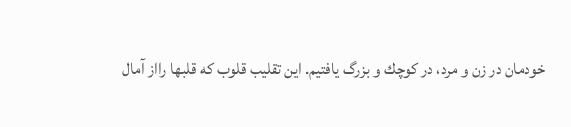خودمان در زن و مرد، در كوچك و بزرگ يافتيم. اين تقليب قلوب كه قلبها رااز آمال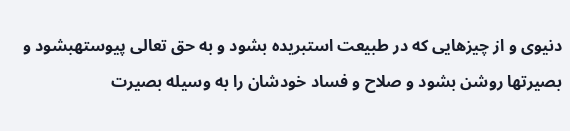دنيوى و از چيزهايى كه در طبيعت استبريده بشود و به حق تعالى پيوستهبشود و بصيرتها روشن بشود و صلاح و فساد خودشان را به وسيله بصيرت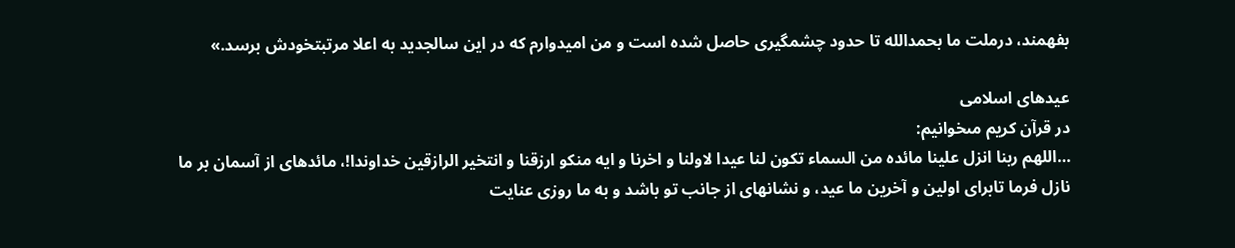بفهمند، درملت ما بحمدالله تا حدود چشمگيرى حاصل شده است و من اميدوارم كه در اين سالجديد به اعلا مرتبتخودش برسد.»

عيدهاى اسلامى
در قرآن كريم مىخوانيم:
…اللهم ربنا انزل علينا مائده من السماء تكون لنا عيدا لاولنا و اخرنا و ايه منكو ارزقنا و انتخير الرازقين خداوندا!، مائدهاى از آسمان بر ما نازل فرما تابراى اولين و آخرين ما عيد، و نشانهاى از جانب تو باشد و به ما روزى عنايت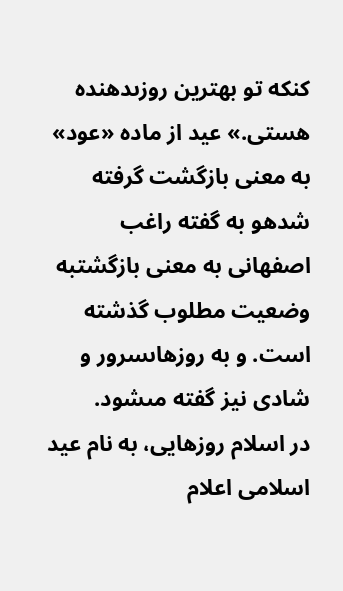كنكه تو بهترين روزىدهنده هستى.» عيد از ماده «عود» به معنى بازگشت گرفته شدهو به گفته راغب اصفهانى به معنى بازگشتبه وضعيت مطلوب گذشته است. و به روزهاىسرور و شادى نيز گفته مىشود.
در اسلام روزهايى، به نام عيد اسلامى اعلام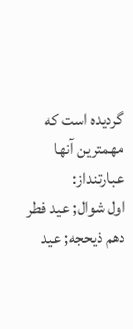گرديده است كه مهمترين آنها عبارتنداز:
اول شوال; عيد فطر دهم ذيحجه; عيد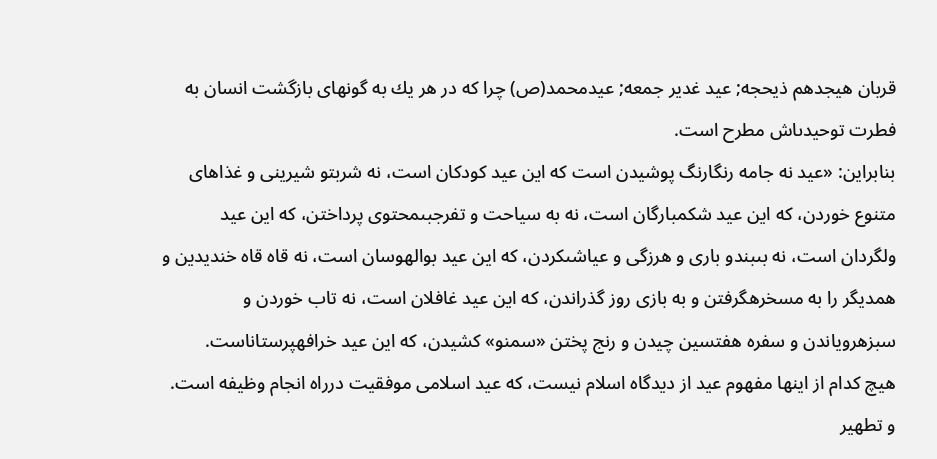قربان هيجدهم ذيحجه; عيد غدير جمعه; عيدمحمد(ص) چرا كه در هر يك به گونهاى بازگشت انسان به فطرت توحيدىاش مطرح است.
بنابراين: «عيد نه جامه رنگارنگ پوشيدن است كه اين عيد كودكان است، نه شربتو شيرينى و غذاهاى متنوع خوردن، كه اين عيد شكمبارگان است، نه به سياحت و تفرجبىمحتوى پرداختن، كه اين عيد ولگردان است، نه بىبندو بارى و هرزگى و عياشىكردن، كه اين عيد بوالهوسان است، نه قاه قاه خنديدين و همديگر را به مسخرهگرفتن و به بازى روز گذراندن، كه اين عيد غافلان است، نه تاب خوردن و سبزهروياندن و سفره هفتسين چيدن و رنج پختن «سمنو» كشيدن، كه اين عيد خرافهپرستاناست.
هيچ كدام از اينها مفهوم عيد از ديدگاه اسلام نيست، كه عيد اسلامى موفقيت درراه انجام وظيفه است. و تطهير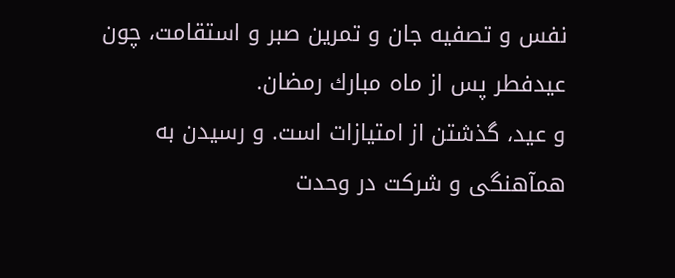نفس و تصفيه جان و تمرين صبر و استقامت، چون عيدفطر پس از ماه مبارك رمضان.
و عيد، گذشتن از امتيازات است. و رسيدن به همآهنگى و شركت در وحدت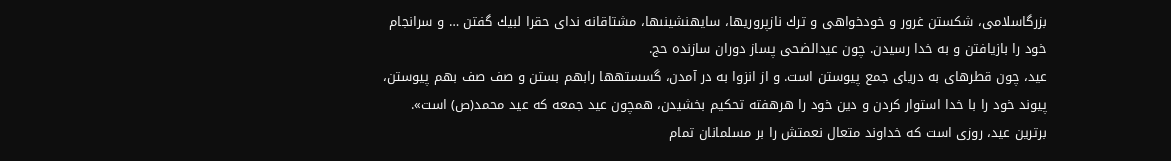بزرگاسلامى، شكستن غرور و خودخواهى و ترك نازپروريها، سايهنشينىها، مشتاقانه نداى حقرا لبيك گفتن … و سرانجام خود را بازيافتن و به خدا رسيدن. چون عيدالضحى پساز دوران سازنده حج.
عيد، چون قطرهاى به درياى جمع پيوستن است. و از انزوا به در آمدن، گسستهها رابهم بستن و صف صف بهم پيوستن، پيوند خود را با خدا استوار كردن و دين خود را هرهفته تحكيم بخشيدن، همچون عيد جمعه كه عيد محمد(ص) است».
برترين عيد، روزى است كه خداوند متعال نعمتش را بر مسلمانان تمام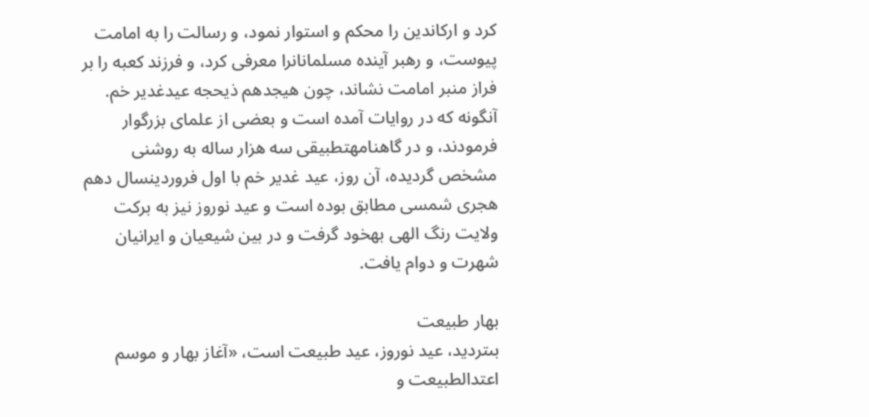كرد و اركاندين را محكم و استوار نمود، و رسالت را به امامت پيوست، و رهبر آينده مسلمانانرا معرفى كرد، و فرزند كعبه را بر فراز منبر امامت نشاند، چون هيجدهم ذيحجه عيدغدير خم.
آنگونه كه در روايات آمده است و بعضى از علماى بزرگوار فرمودند، و در گاهنامهتطبيقى سه هزار ساله به روشنى مشخص گرديده، آن روز، عيد غدير خم با اول فروردينسال دهم هجرى شمسى مطابق بوده است و عيد نوروز نيز به بركت ولايت رنگ الهى بهخود گرفت و در بين شيعيان و ايرانيان شهرت و دوام يافت.

بهار طبيعت
بىترديد، عيد نوروز، عيد طبيعت است، «آغاز بهار و موسم اعتدالطبيعت و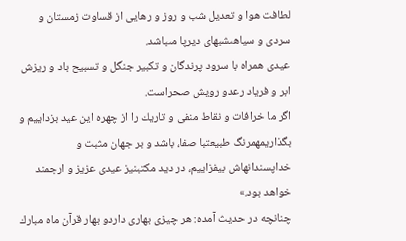لطافت هوا و تعديل شب و روز و رهايى از قساوت زمستان و سردى و سياهىشبهاى ديرپا مىباشد.
عيدى همراه با سرود پرندگان و تكبير جنگل و تسبيح باد و ريزش ابر و فرياد رعدو رويش صحراست.
اگر ما خرافات و نقاط منفى و تاريك را از چهره اين عيد بزداييم و بگذاريمهمرنگ طبيعتبا صفا، باشد و بر جهان مثبت و خداپسندانهاش بيفزاييم، در ديد مكتبنيز عيدى عزيز و ارجمند خواهد بود.»
چنانچه در حديث آمده: هر چيزى بهارى داردو بهار قرآن ماه مبارك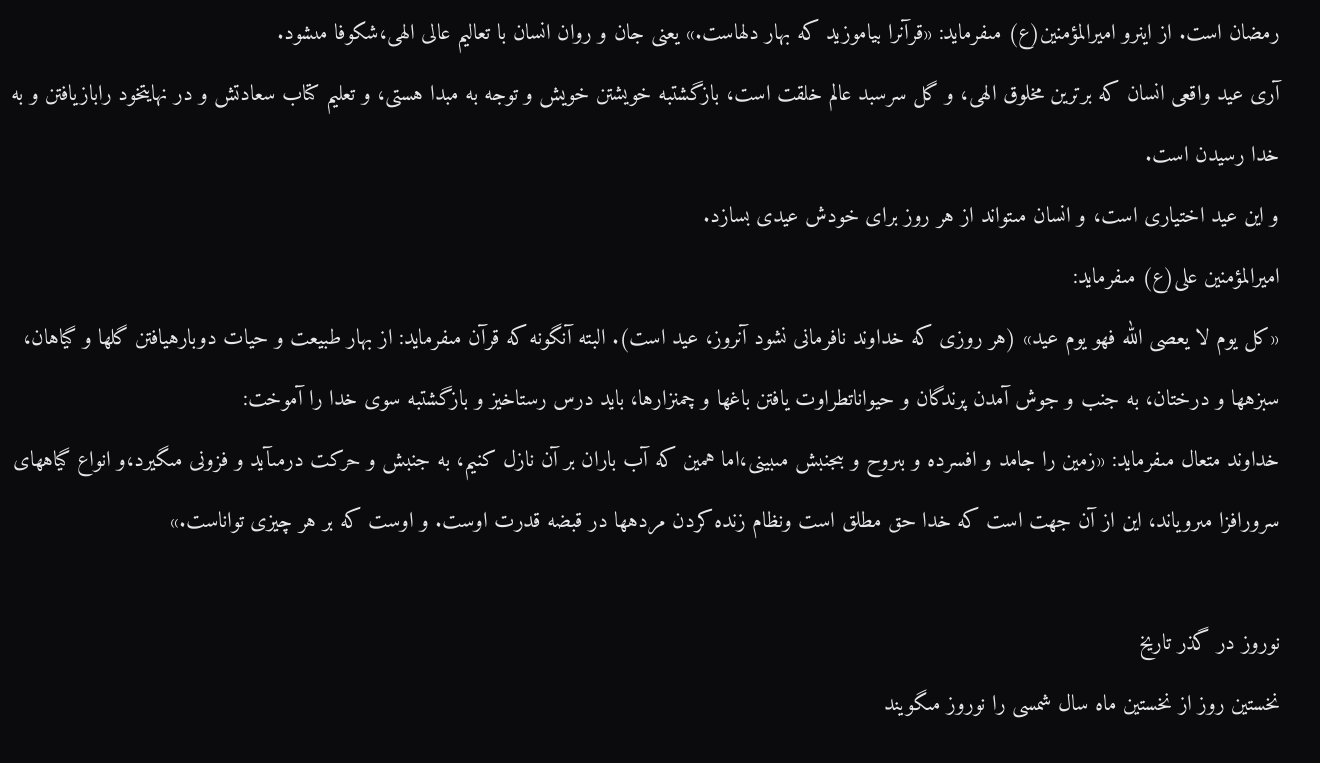رمضان است. از اينرو اميرالمؤمنين(ع) مىفرمايد: «قرآنرا بياموزيد كه بهار دلهاست.» يعنى جان و روان انسان با تعاليم عالى الهى،شكوفا مىشود.
آرى عيد واقعى انسان كه برترين مخلوق الهى، و گل سرسبد عالم خلقت است، بازگشتبه خويشتن خويش و توجه به مبدا هستى، و تعليم كتاب سعادتش و در نهايتخود رابازيافتن و به خدا رسيدن است.
و اين عيد اختيارى است، و انسان مىتواند از هر روز براى خودش عيدى بسازد.
اميرالمؤمنين على(ع) مىفرمايد:
«كل يوم لا يعصى الله فهو يوم عيد» (هر روزى كه خداوند نافرمانى نشود آنروز، عيد است). البته آنگونه كه قرآن مىفرمايد: از بهار طبيعت و حيات دوبارهيافتن گلها و گياهان، سبزهها و درختان، به جنب و جوش آمدن پرندگان و حيواناتطراوت يافتن باغها و چمنزارها، بايد درس رستاخيز و بازگشتبه سوى خدا را آموخت:
خداوند متعال مىفرمايد: «زمين را جامد و افسرده و بىروح و بىجنبش مىبينى،اما همين كه آب باران بر آن نازل كنيم، به جنبش و حركت درمىآيد و فزونى مىگيرد،و انواع گياههاى سرورافزا مىروياند، اين از آن جهت است كه خدا حق مطلق است ونظام زنده كردن مردهها در قبضه قدرت اوست. و اوست كه بر هر چيزى تواناست.»

نوروز در گذر تاريخ
نخستين روز از نخستين ماه سال شمسى را نوروز مىگويند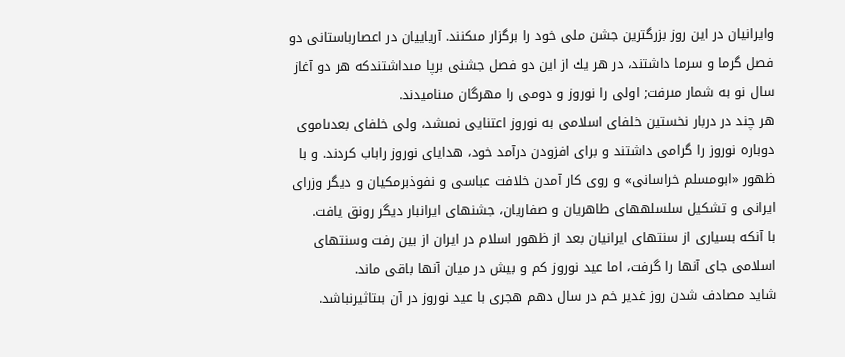وايرانيان در اين روز بزرگترين جشن ملى خود را برگزار مىكنند. آرياييان در اعصارباستانى دو فصل گرما و سرما داشتند، در هر يك از اين دو فصل جشنى برپا مىداشتندكه هر دو آغاز سال نو به شمار مىرفت; اولى را نوروز و دومى را مهرگان مىناميدند.
هر چند در دربار نخستين خلفاى اسلامى به نوروز اعتنايى نمىشد، ولى خلفاى بعدىاموى دوباره نوروز را گرامى داشتند و براى افزودن درآمد خود، هداياى نوروز راباب كردند. و با ظهور «ابومسلم خراسانى» و روى كار آمدن خلافت عباسى و نفوذبرمكيان و ديگر وزراى ايرانى و تشكيل سلسلههاى طاهريان و صفاريان، جشنهاى ايرانبار ديگر رونق يافت.
با آنكه بسيارى از سنتهاى ايرانيان بعد از ظهور اسلام در ايران از بين رفت وسنتهاى اسلامى جاى آنها را گرفت، اما عيد نوروز كم و بيش در ميان آنها باقى ماند.
شايد مصادف شدن روز غدير خم در سال دهم هجرى با عيد نوروز در آن بىتاثيرنباشد.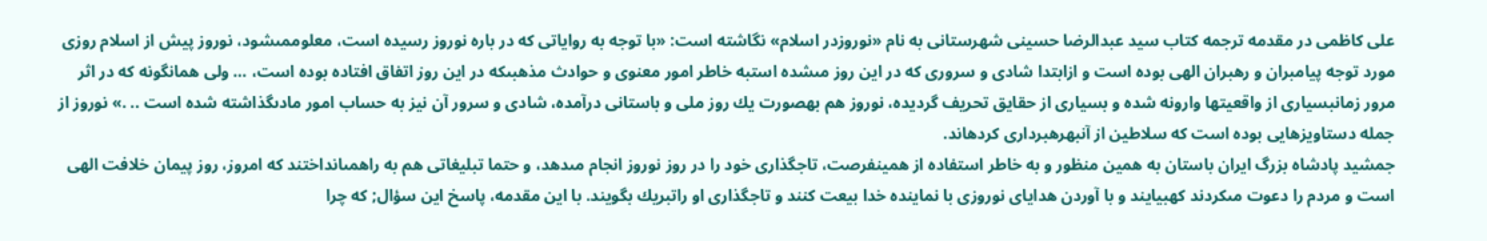على كاظمى در مقدمه ترجمه كتاب سيد عبدالرضا حسينى شهرستانى به نام «نوروزدر اسلام» نگاشته است: «با توجه به رواياتى كه در باره نوروز رسيده است، معلوممىشود، نوروز پيش از اسلام روزى مورد توجه پيامبران و رهبران الهى بوده است و ازابتدا شادى و سرورى كه در اين روز مىشده استبه خاطر امور معنوى و حوادث مذهبىكه در اين روز اتفاق افتاده بوده است، … ولى همانگونه كه در اثر مرور زمانبسيارى از واقعيتها وارونه شده و بسيارى از حقايق تحريف گرديده، نوروز هم بهصورت يك روز ملى و باستانى درآمده، شادى و سرور آن نيز به حساب امور مادىگذاشته شده است .. .» نوروز از جمله دستاويزهايى بوده است كه سلاطين از آنبهرهبردارى كردهاند.
جمشيد پادشاه بزرگ ايران باستان به همين منظور و به خاطر استفاده از همينفرصت، تاجگذارى خود را در روز نوروز انجام مىدهد، و حتما تبليغاتى هم به راهمىانداختند كه امروز، روز پيمان خلافت الهى است و مردم را دعوت مىكردند كهبيايند و با آوردن هداياى نوروزى با نماينده خدا بيعت كنند و تاجگذارى او راتبريك بگويند. با اين مقدمه، پاسخ اين سؤال; كه چرا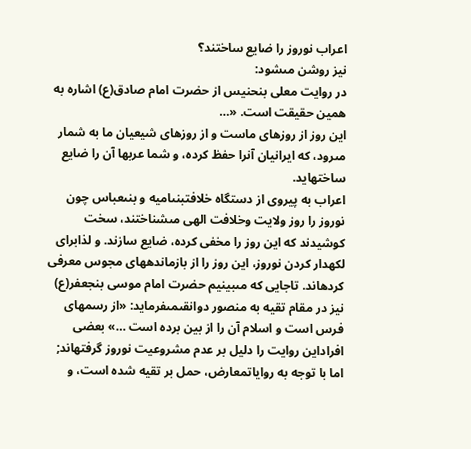اعراب نوروز را ضايع ساختند؟
نيز روشن مىشود:
در روايت معلى بنحنيس از حضرت امام صادق(ع) اشاره به همين حقيقت است. «…
اين روز از روزهاى ماست و از روزهاى شيعيان ما به شمار مىرود، كه ايرانيان آنرا حفظ كرده، و شما عربها آن را ضايع ساختهايد.
اعراب به پيروى از دستگاه خلافتبنىاميه و بنىعباس چون نوروز را روز ولايت وخلافت الهى مىشناختند، سخت كوشيدند كه اين روز را مخفى كرده، ضايع سازند. و لذابراى لكهدار كردن نوروز، اين روز را از بازماندههاى مجوس معرفى كردهاند. تاجايى كه مىبينيم حضرت امام موسى بنجعفر(ع) نيز در مقام تقيه به منصور دوانقىمىفرمايد: «از رسمهاى فرس است و اسلام آن را از بين برده است …» بعضى افراداين روايت را دليل بر عدم مشروعيت نوروز گرفتهاند; اما با توجه به رواياتمعارض، حمل بر تقيه شده است، و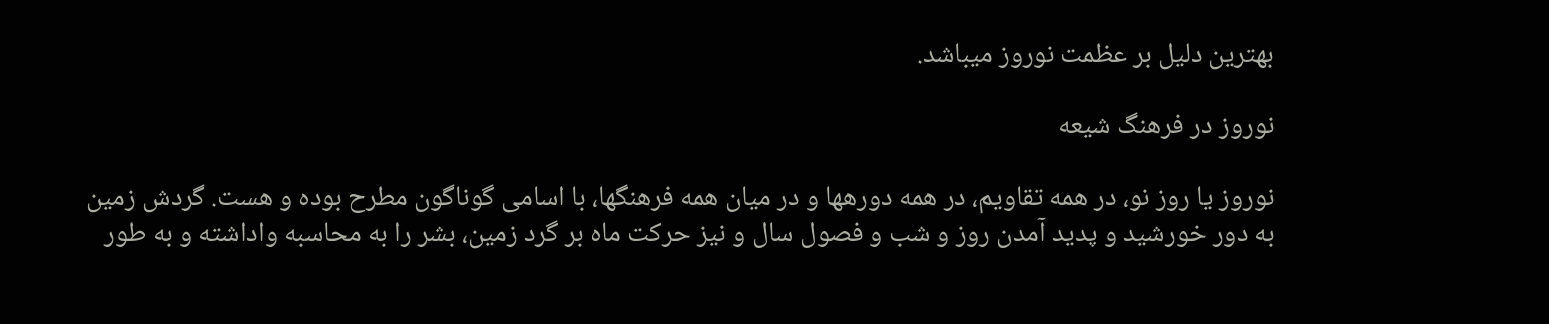بهترين دليل بر عظمت نوروز ميباشد.

نوروز در فرهنگ شیعه

نوروز يا روز نو، در همه تقاويم، در همه دورهها و در ميان همه فرهنگها، با اسامى گوناگون مطرح بوده و هست. گردش زمين به دور خورشيد و پديد آمدن روز و شب و فصول سال و نيز حركت ماه بر گرد زمين، بشر را به محاسبه واداشته و به طور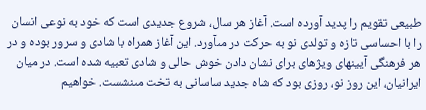طبيعى تقويم را پديد آورده است. آغاز هر سال، شروع جديدى است كه خود به نوعى انسان را با احساسى تازه و تولدى نو به حركت در مىآورد. اين آغاز همراه با شادى و سرور بوده و در هر فرهنگى آيينهاى ويژهاى براى نشان دادن خوش حالى و شادى تعبيه شده است. در ميان ايرانيان، اين روز نو، روزى بود كه شاه جديد ساسانى به تخت مىنشست. خواهيم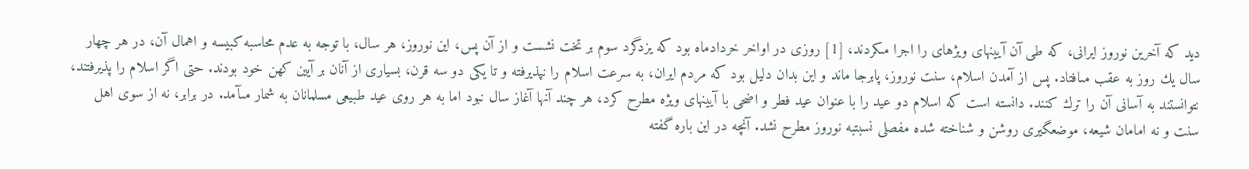ديد كه آخرين نوروز ايرانى، كه طى آن آيينهاى ويژهاى را اجرا مىكردند، [1] روزى در اواخر خردادماه بود كه يزدگرد سوم بر تخت نشست و از آن پس، اين نوروز، هر سال، با توجه به عدم محاسبه كبيسه و اهمال آن، در هر چهار سال يك روز به عقب مىافتاد. پس از آمدن اسلام، سنت نوروز، پابرجا ماند و اين بدان دليل بود كه مردم ايران، به سرعت اسلام را نپذيرفته و تا يكى دو سه قرن، بسيارى از آنان بر آيين كهن خود بودند. حتى اگر اسلام را پذيرفتند، نتوانستند به آسانى آن را ترك كنند. دانسته است كه اسلام دو عيد را با عنوان عيد فطر و اضحى با آيينهاى ويژه مطرح كرد، هر چند آنها آغاز سال نبود اما به هر روى عيد طبيعى مسلمانان به شمار مىآمد. در برابر، نه از سوى اهل سنت و نه امامان شيعه، موضعگيرى روشن و شناخته شده مفصلى نسبتبه نوروز مطرح نشد. آنچه در اين باره گفته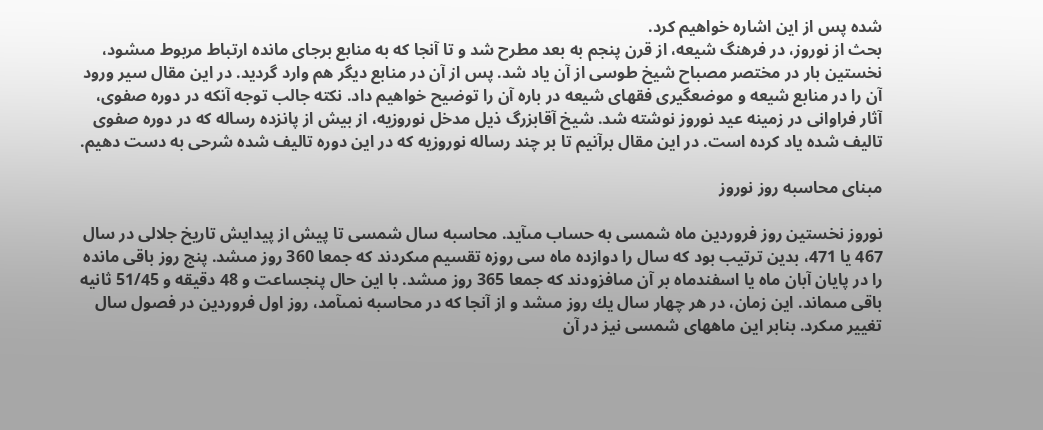شده پس از اين اشاره خواهيم كرد.
بحث از نوروز، در فرهنگ شيعه، از قرن پنجم به بعد مطرح شد و تا آنجا كه به منابع برجاى مانده ارتباط مربوط مىشود، نخستين بار در مختصر مصباح شيخ طوسى از آن ياد شد. پس از آن در منابع ديگر هم وارد گرديد. در اين مقال سير ورود آن را در منابع شيعه و موضعگيرى فقهاى شيعه در باره آن را توضيح خواهيم داد. نكته جالب توجه آنكه در دوره صفوى، آثار فراوانى در زمينه عيد نوروز نوشته شد. شيخ آقابزرگ ذيل مدخل نوروزيه، از بيش از پانزده رساله كه در دوره صفوى تاليف شده ياد كرده است. در اين مقال برآنيم تا بر چند رساله نوروزيه كه در اين دوره تاليف شده شرحى به دست دهيم.

مبناى محاسبه روز نوروز

نوروز نخستين روز فروردين ماه شمسى به حساب مىآيد. محاسبه سال شمسى تا پيش از پيدايش تاريخ جلالى در سال 467 يا 471، بدين ترتيب بود كه سال را دوازده ماه سى روزه تقسيم مىكردند كه جمعا 360 روز مىشد. پنج روز باقى مانده را در پايان آبان ماه يا اسفندماه بر آن مىافزودند كه جمعا 365 روز مىشد. با اين حال پنجساعت و 48 دقيقه و 51/45 ثانيه باقى مىماند. اين زمان، در هر چهار سال يك روز مىشد و از آنجا كه در محاسبه نمىآمد، روز اول فروردين در فصول سال تغيير مىكرد. بنابر اين ماههاى شمسى نيز در آن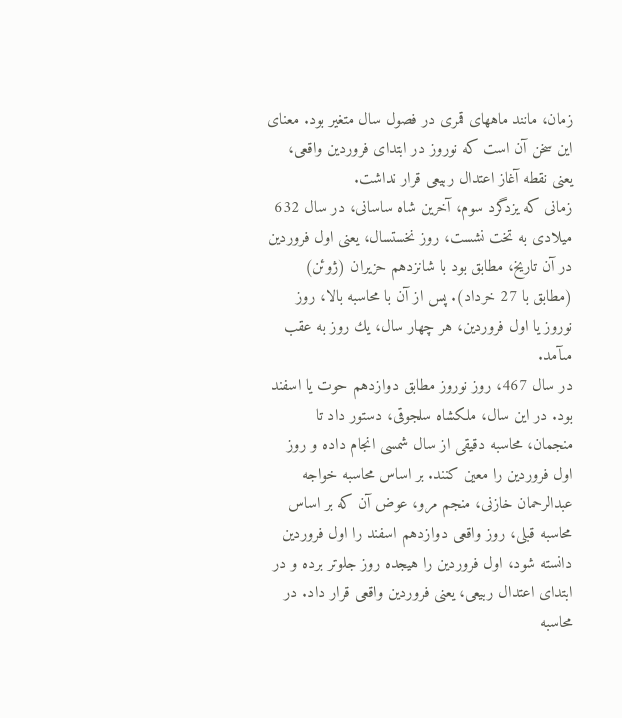زمان، مانند ماههاى قمرى در فصول سال متغير بود. معناى اين سخن آن است كه نوروز در ابتداى فروردين واقعى، يعنى نقطه آغاز اعتدال ربيعى قرار نداشت.
زمانى كه يزدگرد سوم، آخرين شاه ساسانى، در سال 632 ميلادى به تخت نشست، روز نخستسال، يعنى اول فروردين در آن تاريخ، مطابق بود با شانزدهم حزيران (ژوئن) (مطابق با 27 خرداد). پس از آن با محاسبه بالا، روز نوروز يا اول فروردين، هر چهار سال، يك روز به عقب مىآمد.
در سال 467، روز نوروز مطابق دوازدهم حوت يا اسفند بود. در اين سال، ملكشاه سلجوقى، دستور داد تا منجمان، محاسبه دقيقى از سال شمسى انجام داده و روز اول فروردين را معين كنند. بر اساس محاسبه خواجه عبدالرحمان خازنى، منجم مرو، عوض آن كه بر اساس محاسبه قبلى، روز واقعى دوازدهم اسفند را اول فروردين دانسته شود، اول فروردين را هيجده روز جلوتر برده و در ابتداى اعتدال ربيعى، يعنى فروردين واقعى قرار داد. در محاسبه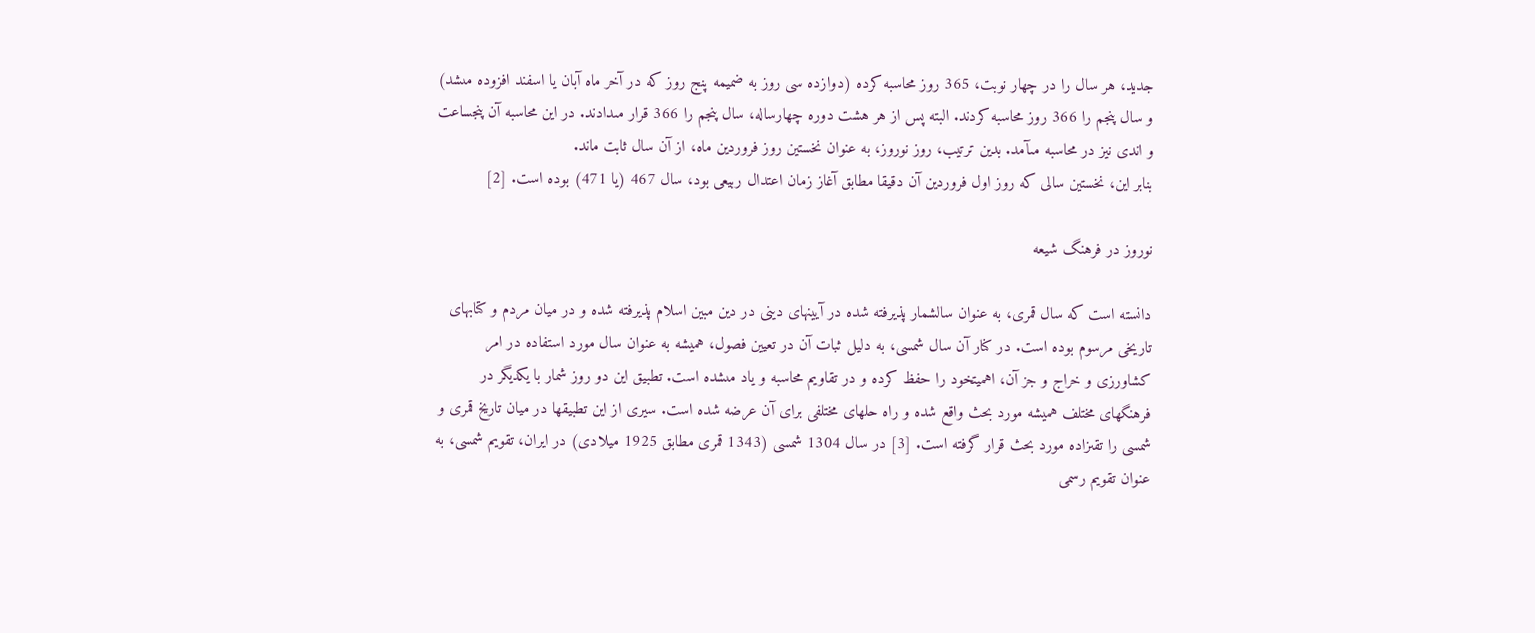جديد، هر سال را در چهار نوبت، 365 روز محاسبه كرده (دوازده سى روز به ضميمه پنج روز كه در آخر ماه آبان يا اسفند افزوده مىشد) و سال پنجم را 366 روز محاسبه كردند. البته پس از هر هشت دوره چهارساله، سال پنجم را 366 قرار مىدادند. در اين محاسبه آن پنجساعت و اندى نيز در محاسبه مىآمد. بدين ترتيب، روز نوروز، به عنوان نخستين روز فروردين ماه، از آن سال ثابت ماند.
بنابر اين، نخستين سالى كه روز اول فروردين آن دقيقا مطابق آغاز زمان اعتدال ربيعى بود، سال 467 (يا 471) بوده است. [2]

نوروز در فرهنگ شيعه

دانسته است كه سال قمرى، به عنوان سالشمار پذيرفته شده در آيينهاى دينى در دين مبين اسلام پذيرفته شده و در ميان مردم و كتابهاى تاريخى مرسوم بوده است. در كنار آن سال شمسى، به دليل ثبات آن در تعيين فصول، هميشه به عنوان سال مورد استفاده در امر كشاورزى و خراج و جز آن، اهميتخود را حفظ كرده و در تقاويم محاسبه و ياد مىشده است. تطبيق اين دو روز شمار با يكديگر در فرهنگهاى مختلف هميشه مورد بحث واقع شده و راه حلهاى مختلفى براى آن عرضه شده است. سيرى از اين تطبيقها در ميان تاريخ قمرى و شمسى را تقىزاده مورد بحث قرار گرفته است. [3] در سال 1304 شمسى (1343 قمرى مطابق 1925 ميلادى) در ايران، تقويم شمسى، به عنوان تقويم رسمى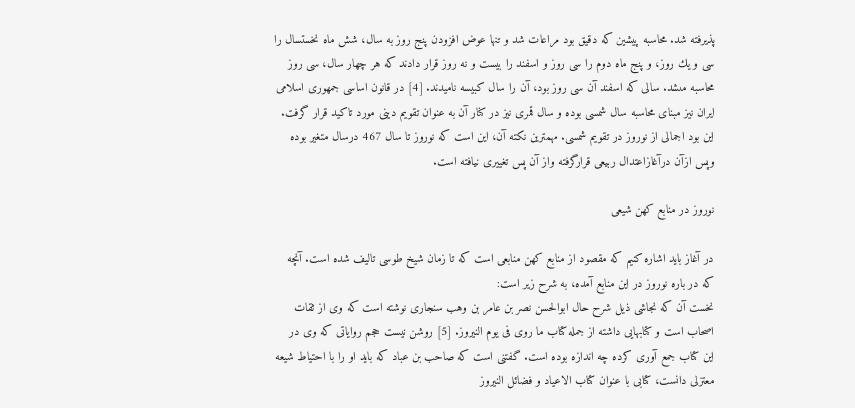پذيرفته شد. محاسبه پيشين كه دقيق بود مراعات شد و تنها عوض افزودن پنج روز به سال، شش ماه نخستسال را سى و يك روز، و پنج ماه دوم را سى روز و اسفند را بيست و نه روز قرار دادند كه هر چهار سال، سى روز محاسبه مىشد. سالى كه اسفند آن سى روز بود، آن را سال كبيسه ناميدند. [4] در قانون اساسى جمهورى اسلامى ايران نيز مبناى محاسبه سال شمسى بوده و سال قمرى نيز در كنار آن به عنوان تقويم دينى مورد تاكيد قرار گرفت.
اين بود اجمالى از نوروز در تقويم شمسى. مهمترين نكته آن، اين است كه نوروز تا سال 467 درسال متغير بوده وپس ازآن درآغازاعتدال ربيعى قرارگرفته واز آن پس تغييرى نيافته است.

نوروز در منابع كهن شيعى

در آغاز بايد اشاره كنيم كه مقصود از منابع كهن منابعى است كه تا زمان شيخ طوسى تاليف شده است. آنچه كه در باره نوروز در اين منابع آمده، به شرح زير است:
نخست آن كه نجاشى ذيل شرح حال ابوالحسن نصر بن عامر بن وهب سنجارى نوشته است كه وى از ثقات اصحاب است و كتابهايى داشته از جمله كتاب ما روى فى يوم النيروز. [5] روشن نيست حجم رواياتى كه وى در اين كتاب جمع آورى كرده چه اندازه بوده است. گفتنى است كه صاحب بن عباد كه بايد او را با احتياط شيعه معتزلى دانست، كتابى با عنوان كتاب الاعياد و فضائل النيروز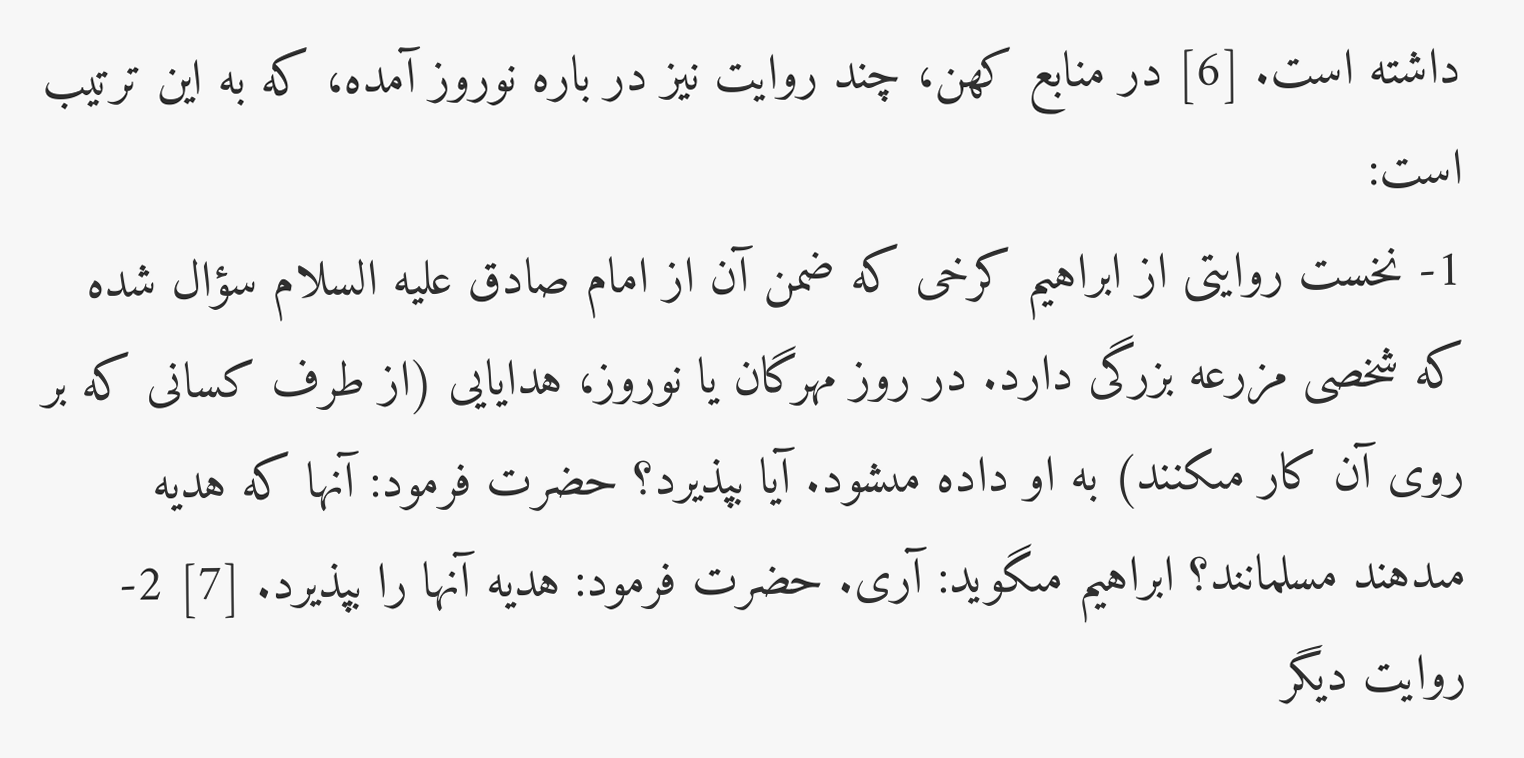داشته است. [6] در منابع كهن، چند روايت نيز در باره نوروز آمده، كه به اين ترتيب است:
1- نخست روايتى از ابراهيم كرخى كه ضمن آن از امام صادق عليه السلام سؤال شده كه شخصى مزرعه بزرگى دارد. در روز مهرگان يا نوروز، هدايايى (از طرف كسانى كه بر روى آن كار مىكنند) به او داده مىشود. آيا بپذيرد؟ حضرت فرمود: آنها كه هديه مىدهند مسلمانند؟ ابراهيم مىگويد: آرى. حضرت فرمود: هديه آنها را بپذيرد. [7] 2- روايت ديگر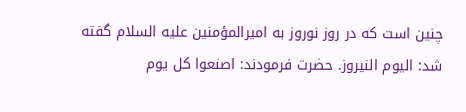چنين است كه در روز نوروز به اميرالمؤمنين عليه السلام گفته شد: اليوم النيروز. حضرت فرمودند: اصنعوا كل يوم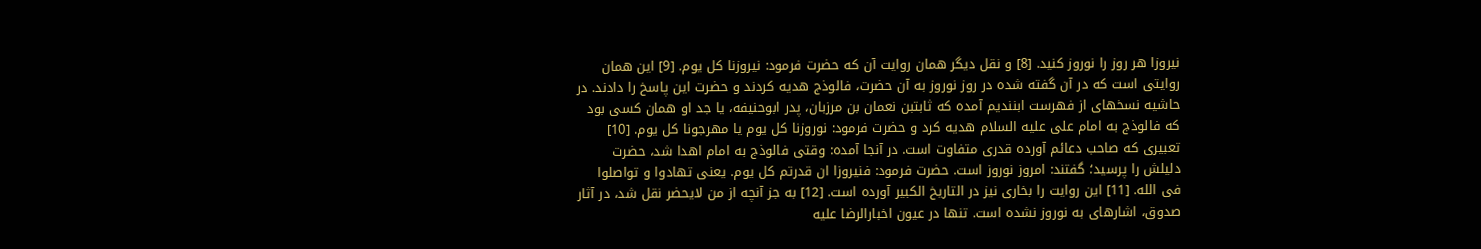نيروزا هر روز را نوروز كنيد. [8] و نقل ديگر همان روايت آن كه حضرت فرمود: نيروزنا كل يوم. [9] اين همان روايتى است كه در آن گفته شده در روز نوروز به آن حضرت، فالوذج هديه كردند و حضرت اين پاسخ را دادند. در حاشيه نسخهاى از فهرست ابننديم آمده كه ثابتبن نعمان بن مرزبان، پدر ابوحنيفه، يا جد او همان كسى بود كه فالوذج به امام على عليه السلام هديه كرد و حضرت فرمود: نوروزنا كل يوم يا مهرجونا كل يوم. [10] تعبيرى كه صاحب دعائم آورده قدرى متفاوت است. در آنجا آمده: وقتى فالوذج به امام اهدا شد، حضرت دليلش را پرسيد؛ گفتند: امروز نوروز است. حضرت فرمود: فنيروزا ان قدرتم كل يوم. يعنى تهادوا و تواصلوا فى الله. [11] اين روايت را بخارى نيز در التاريخ الكبير آورده است. [12] به جز آنچه از من لايحضر نقل شد، در آثار صدوق، اشارهاى به نوروز نشده است. تنها در عيون اخبارالرضا عليه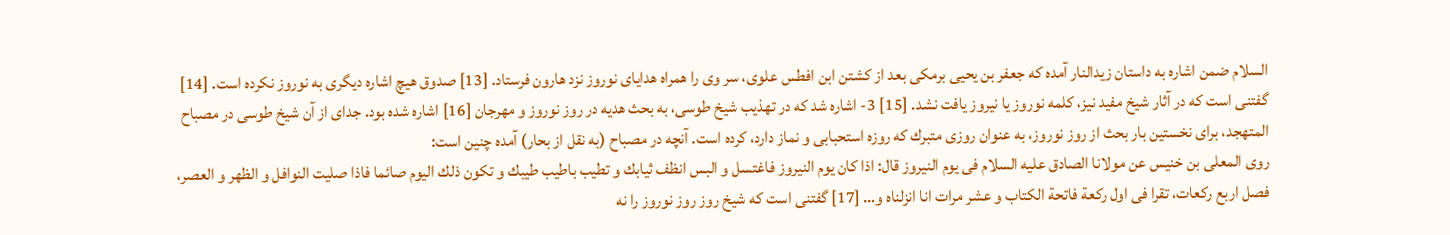السلام ضمن اشاره به داستان زيدالنار آمده كه جعفر بن يحيى برمكى بعد از كشتن ابن افطس علوى، سر وى را همراه هداياى نوروز نزد هارون فرستاد. [13] صدوق هيچ اشاره ديگرى به نوروز نكرده است. [14] گفتنى است كه در آثار شيخ مفيد نيز، كلمه نوروز يا نيروز يافت نشد. [15] 3- اشاره شد كه در تهذيب شيخ طوسى، به بحث هديه در روز نوروز و مهرجان [16] اشاره شده بود. جداى از آن شيخ طوسى در مصباح المتهجد، براى نخستين بار بحث از روز نوروز، به عنوان روزى متبرك كه روزه استحبابى و نماز دارد، كرده است. آنچه در مصباح (به نقل از بحار) آمده چنين است:
روى المعلى بن خنيس عن مولانا الصادق عليه السلام فى يوم النيروز قال: اذا كان يوم النيروز فاغتسل و البس انظف ثيابك و تطيب باطيب طيبك و تكون ذلك اليوم صائما فاذا صليت النوافل و الظهر و العصر، فصل اربع ركعات، تقرا فى اول ركعة فاتحة الكتاب و عشر مرات انا انزلناه و… [17] گفتنى است كه شيخ روز روز نوروز را نه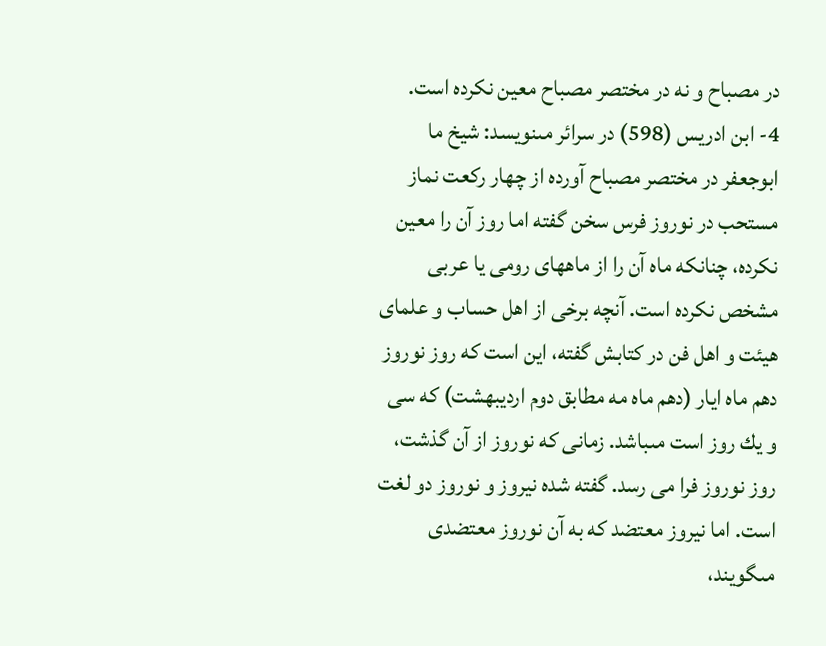در مصباح و نه در مختصر مصباح معين نكرده است.
4- ابن ادريس (598) در سرائر مىنويسد: شيخ ما ابوجعفر در مختصر مصباح آورده از چهار ركعت نماز مستحب در نوروز فرس سخن گفته اما روز آن را معين نكرده، چنانكه ماه آن را از ماههاى رومى يا عربى مشخص نكرده است. آنچه برخى از اهل حساب و علماى هيئت و اهل فن در كتابش گفته، اين است كه روز نوروز دهم ماه ايار (دهم ماه مه مطابق دوم ارديبهشت) كه سى و يك روز است مىباشد. زمانى كه نوروز از آن گذشت، روز نوروز فرا مى رسد. گفته شده نيروز و نوروز دو لغت است. اما نيروز معتضد كه به آن نوروز معتضدى مىگويند،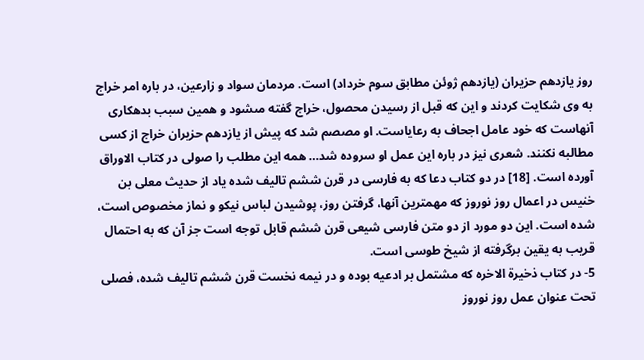روز يازدهم حزيران (يازدهم ژوئن مطابق سوم خرداد) است. مردمان سواد و زارعين، در باره امر خراج به وى شكايت كردند و اين كه قبل از رسيدن محصول، خراج گفته مىشود و همين سبب بدهكارى آنهاست كه خود عامل اجحاف به رعاياست. او مصصم شد كه پيش از يازدهم حزيران خراج از كسى مطالبه نكنند. شعرى نيز در باره اين عمل او سروده شد… همه اين مطلب را صولى در كتاب الاوراق آورده است. [18] در دو كتاب دعا كه به فارسى در قرن ششم تاليف شده ياد از حديث معلى بن خنيس در اعمال روز نوروز كه مهمترين آنها، گرفتن روز، پوشيدن لباس نيكو و نماز مخصوص است، شده است. اين دو مورد از دو متن فارسى شيعى قرن ششم قابل توجه است جز آن كه به احتمال قريب به يقين برگرفته از شيخ طوسى است.
5- در كتاب ذخيرة الاخره كه مشتمل بر ادعيه بوده و در نيمه نخست قرن ششم تاليف شده، فصلى تحت عنوان عمل روز نوروز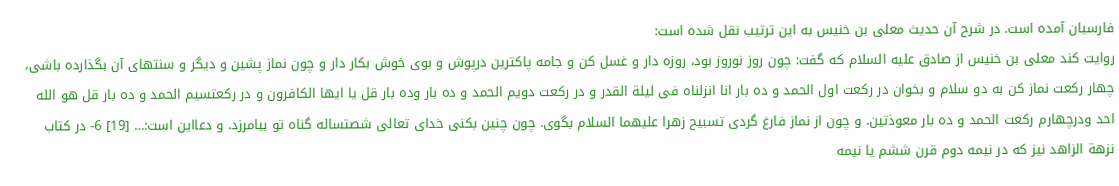فارسيان آمده است. در شرح آن حديث معلى بن خنيس به اين ترتيب نقل شده است:
روايت كند معلى بن خنيس از صادق عليه السلام كه گفت: چون روز نوروز بود، روزه دار و غسل كن و جامه پاكترين درپوش و بوى خوش بكار دار و چون نماز پشين و ديگر و سنتهاى آن بگذارده باشى، چهار ركعت نماز كن به دو سلام و بخوان در ركعت اول الحمد و ده بار انا انزلناه فى ليلة القدر و در ركعت دويم الحمد و ده بار وده بار قل يا ايها الكافرون و در ركعتسيم الحمد و ده بار قل هو الله احد ودرچهارم ركعت الحمد و ده بار معوذتين. و چون از نماز فارغ گردى تسبيح زهرا عليهما السلام بگوى. چون چنين بكنى خداى تعالى شصتساله گناه تو بيامرزد. و دعااين است:… [19] 6- در كتاب نزهة الزاهد نيز كه در نيمه دوم قرن ششم يا نيمه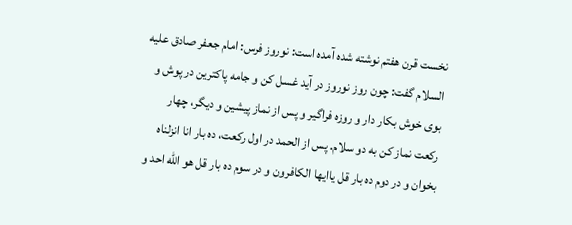نخست قرن هفتم نوشته شده آمده است: نوروز فرس: امام جعفر صادق عليه السلام گفت: چون روز نوروز در آيد غسل كن و جامه پاكترين در پوش و بوى خوش بكار دار و روزه فراگير و پس از نماز پيشين و ديگر، چهار ركعت نماز كن به دو سلام. پس از الحمد در اول ركعت، ده بار انا انزلناه بخوان و در دوم ده بار قل ياايها الكافرون و در سوم ده بار قل هو الله احد و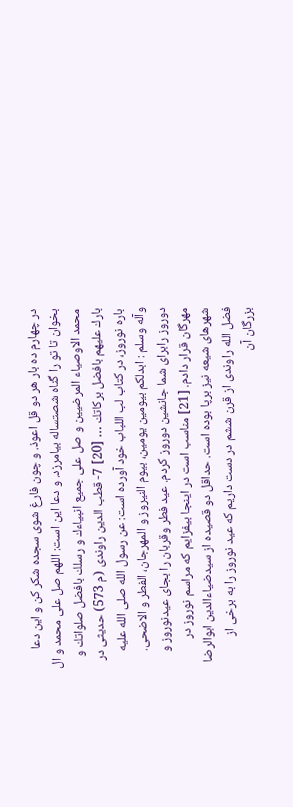در چهارم ده بار هر دو قل اعوذ. و چون فارغ شوى سجده شكر كن و اين دعا بخوان تا تو را گناه شصتساله بيامرزد. و دعا اين است: اللهم صل على محمد و ال محمد الاوصياء المرضيين و صل على جميع انبياءك و رسلك بافضل صلواتك و بارك عليهم بافضل بركاتك … [20] 7- قطب الدين راوندى (م 573) حديثى در باره نوروز، در كتاب لب اللباب خود آورده است: عن رسول الله صلى الله عليه وآله وسلم : ابدلكم بيومين يومين، بيوم النيروز و المهرجان، الفطر و الاضحى. دوروز رابراى شما جانشين دوروز كردم. عيد فطر وقربان را بجاى عيدنوروز و مهرگان قرار دادم. [21] مناسب است در اينجا بيفزايم كه مراسم نوروز در شهرهاى شيعه نيز برپا بوده است. حداقل دو قصيده از سيدضياءالدين ابوالرضا فضل الله راوندى از قرن ششم در دست داريم كه عيد نوروز را به برخى از بزرگان آن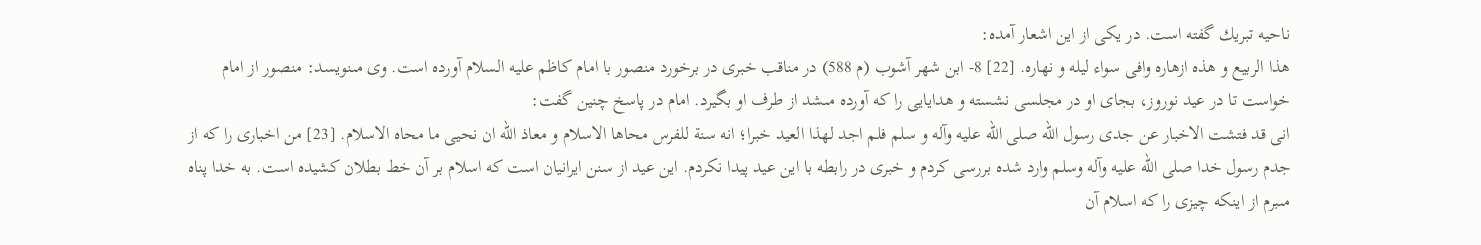ناحيه تبريك گفته است. در يكى از اين اشعار آمده:
هذا الربيع و هذه ازهاره وافى سواء ليله و نهاره. [22] 8- ابن شهر آشوب (م 588) در مناقب خبرى در برخورد منصور با امام كاظم عليه السلام آورده است. وى مىنويسد: منصور از امام خواست تا در عيد نوروز، بجاى او در مجلسى نشسته و هدايايى را كه آورده مىشد از طرف او بگيرد. امام در پاسخ چنين گفت:
انى قد فتشت الاخبار عن جدى رسول الله صلى الله عليه وآله و سلم فلم اجد لهذا العيد خبرا؛ انه سنة للفرس محاها الاسلام و معاذ الله ان نحيى ما محاه الاسلام. [23] من اخبارى را كه از جدم رسول خدا صلى الله عليه وآله وسلم وارد شده بررسى كردم و خبرى در رابطه با اين عيد پيدا نكردم. اين عيد از سنن ايرانيان است كه اسلام بر آن خط بطلان كشيده است. به خدا پناه مىبرم از اينكه چيزى را كه اسلام آن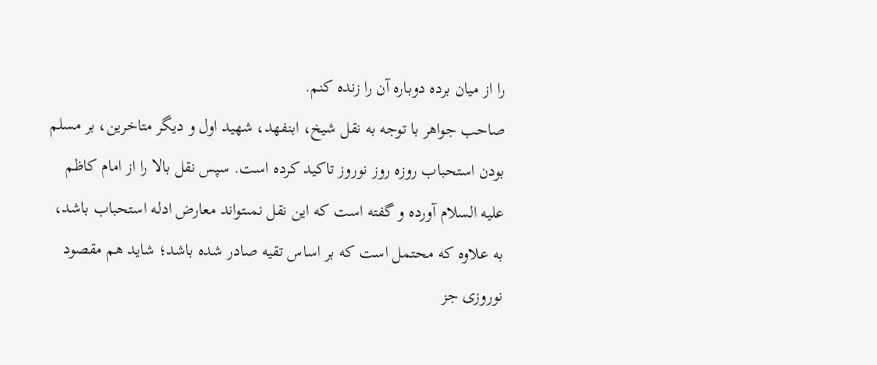را از ميان برده دوباره آن را زنده كنم.
صاحب جواهر با توجه به نقل شيخ، ابنفهد، شهيد اول و ديگر متاخرين، بر مسلم بودن استحباب روزه روز نوروز تاكيد كرده است. سپس نقل بالا را از امام كاظم عليه السلام آورده و گفته است كه اين نقل نمىتواند معارض ادله استحباب باشد، به علاوه كه محتمل است كه بر اساس تقيه صادر شده باشد؛ شايد هم مقصود نوروزى جز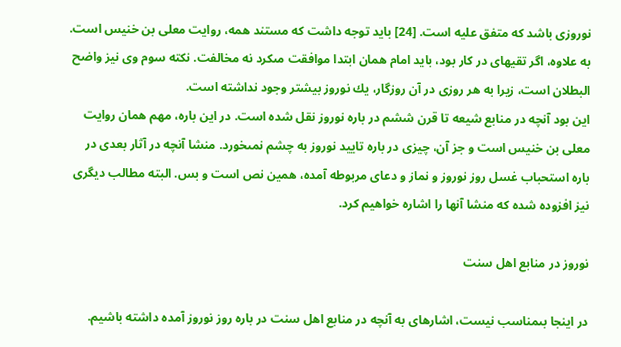نوروزى باشد كه متفق عليه است. [24] بايد توجه داشت كه مستند همه، روايت معلى بن خنيس است. به علاوه، اگر تقيهاى در كار بود، بايد امام همان ابتدا موافقت مىكرد نه مخالفت. نكته سوم وى نيز واضح البطلان است، زيرا به هر روزى در آن روزگار، يك نوروز بيشتر وجود نداشته است.
اين بود آنچه در منابع شيعه تا قرن ششم در باره نوروز نقل شده است. در اين باره، مهم همان روايت معلى بن خنيس است و جز آن، چيزى در باره تاييد نوروز به چشم نمىخورد. منشا آنچه در آثار بعدى در باره استحباب غسل روز نوروز و نماز و دعاى مربوطه آمده، همين نص است و بس. البته مطالب ديگرى نيز افزوده شده كه منشا آنها را اشاره خواهيم كرد.

نوروز در منابع اهل سنت

در اينجا بىمناسب نيست، اشارهاى به آنچه در منابع اهل سنت در باره روز نوروز آمده داشته باشيم.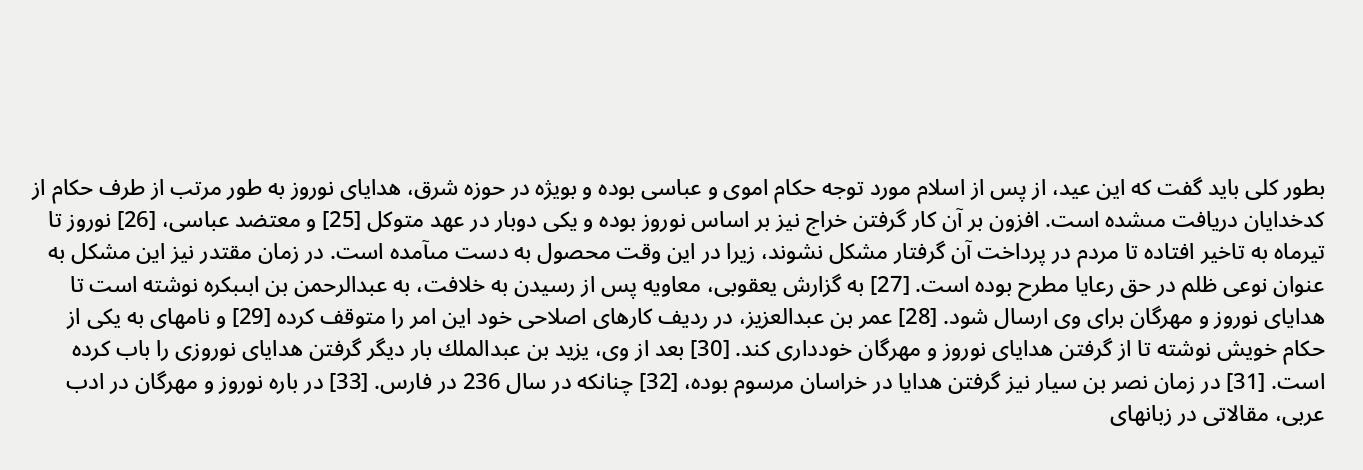بطور كلى بايد گفت كه اين عيد، از پس از اسلام مورد توجه حكام اموى و عباسى بوده و بويژه در حوزه شرق، هداياى نوروز به طور مرتب از طرف حكام از كدخدايان دريافت مىشده است. افزون بر آن كار گرفتن خراج نيز بر اساس نوروز بوده و يكى دوبار در عهد متوكل [25] و معتضد عباسى، [26] نوروز تا تيرماه به تاخير افتاده تا مردم در پرداخت آن گرفتار مشكل نشوند، زيرا در اين وقت محصول به دست مىآمده است. در زمان مقتدر نيز اين مشكل به عنوان نوعى ظلم در حق رعايا مطرح بوده است. [27] به گزارش يعقوبى، معاويه پس از رسيدن به خلافت، به عبدالرحمن بن ابىبكره نوشته است تا هداياى نوروز و مهرگان براى وى ارسال شود. [28] عمر بن عبدالعزيز، در رديف كارهاى اصلاحى خود اين امر را متوقف كرده [29] و نامهاى به يكى از حكام خويش نوشته تا از گرفتن هداياى نوروز و مهرگان خوددارى كند. [30] بعد از وى، يزيد بن عبدالملك بار ديگر گرفتن هداياى نوروزى را باب كرده است. [31] در زمان نصر بن سيار نيز گرفتن هدايا در خراسان مرسوم بوده، [32] چنانكه در سال 236 در فارس. [33] در باره نوروز و مهرگان در ادب عربى، مقالاتى در زبانهاى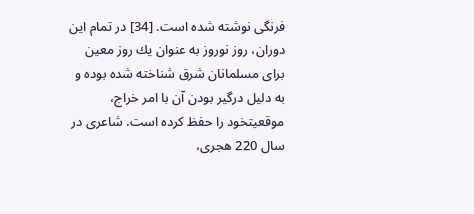فرنگى نوشته شده است. [34] در تمام اين دوران، روز نوروز به عنوان يك روز معين براى مسلمانان شرق شناخته شده بوده و به دليل درگير بودن آن با امر خراج، موقعيتخود را حفظ كرده است. شاعرى در سال 220 هجرى،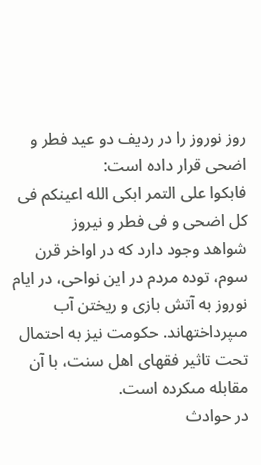روز نوروز را در رديف دو عيد فطر و اضحى قرار داده است:
فابكوا على التمر ابكى الله اعينكم فى كل اضحى و فى فطر و نيروز
شواهد وجود دارد كه در اواخر قرن سوم، توده مردم در اين نواحى، در ايام نوروز به آتش بازى و ريختن آب مىپرداختهاند. حكومت نيز به احتمال تحت تاثير فقهاى اهل سنت، با آن مقابله مىكرده است.
در حوادث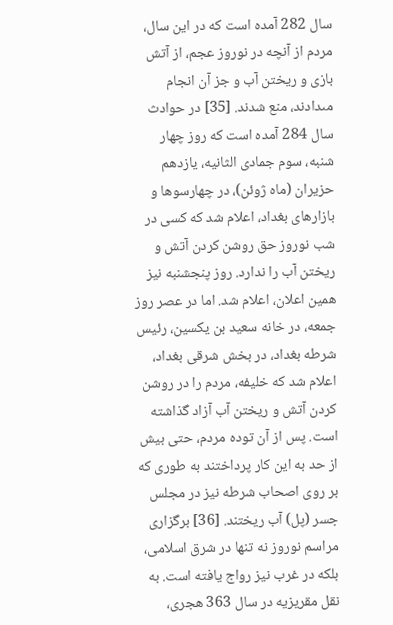سال 282 آمده است كه در اين سال، مردم از آنچه در نوروز عجم، از آتش بازى و ريختن آب و جز آن انجام مىدادند، منع شدند. [35] در حوادث سال 284 آمده است كه روز چهار شنبه، سوم جمادى الثانيه، يازدهم حزيران (ماه ژوئن)، در چهارسوها و بازارهاى بغداد، اعلام شد كه كسى در شب نوروز حق روشن كردن آتش و ريختن آب را ندارد. روز پنجشنبه نيز همين اعلان، اعلام شد. اما در عصر روز جمعه، در خانه سعيد بن يكسين، رئيس شرطه بغداد، در بخش شرقى بغداد، اعلام شد كه خليفه، مردم را در روشن كردن آتش و ريختن آب آزاد گذاشته است. پس از آن توده مردم، حتى بيش از حد به اين كار پرداختند به طورى كه بر روى اصحاب شرطه نيز در مجلس جسر (پل) آب ريختند. [36] برگزارى مراسم نوروز نه تنها در شرق اسلامى، بلكه در غرب نيز رواج يافته است. به نقل مقريزيه در سال 363 هجرى،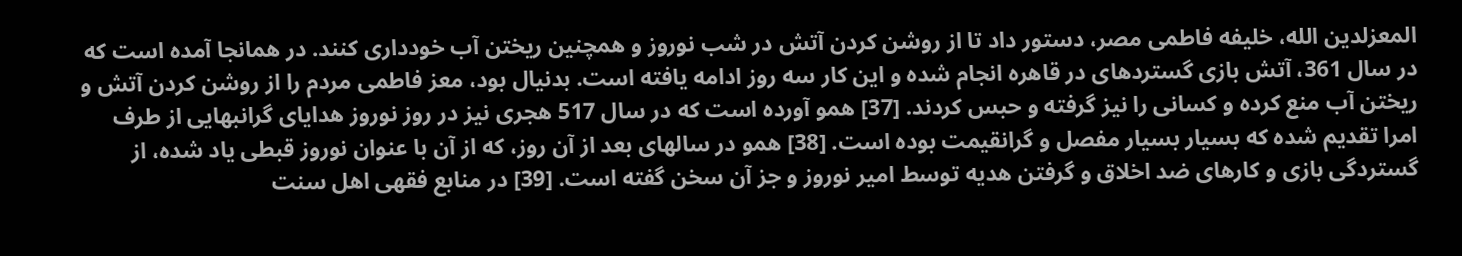المعزلدين الله، خليفه فاطمى مصر، دستور داد تا از روشن كردن آتش در شب نوروز و همچنين ريختن آب خوددارى كنند. در همانجا آمده است كه در سال 361، آتش بازى گستردهاى در قاهره انجام شده و اين كار سه روز ادامه يافته است. بدنيال بود، معز فاطمى مردم را از روشن كردن آتش و ريختن آب منع كرده و كسانى را نيز گرفته و حبس كردند. [37] همو آورده است كه در سال 517 هجرى نيز در روز نوروز هداياى گرانبهايى از طرف امرا تقديم شده كه بسيار بسيار مفصل و گرانقيمت بوده است. [38] همو در سالهاى بعد از آن روز، كه از آن با عنوان نوروز قبطى ياد شده، از گستردگى بازى و كارهاى ضد اخلاق و گرفتن هديه توسط امير نوروز و جز آن سخن گفته است. [39] در منابع فقهى اهل سنت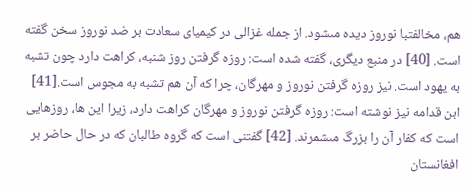هم، مخالفتبا نوروز ديده مىشود. از جمله غزالى در كيمياى سعادت بر ضد نوروز سخن گفته است. [40] در منبع ديگرى، گفته شده است: روزه گرفتن روز شنبه، كراهت دارد چون تشبه به يهود است. نيز روزه گرفتن نوروز و مهرگان، چرا كه آن هم تشبه به مجوس است.[41] ابن قدامه نيز نوشته است: روزه گرفتن نوروز و مهرگان كراهت دارد، زيرا اين ها، روزهايى است كه كفار آن را بزرگ مىشمرند. [42] گفتنى است كه گروه طالبان كه در حال حاضر بر افغانستان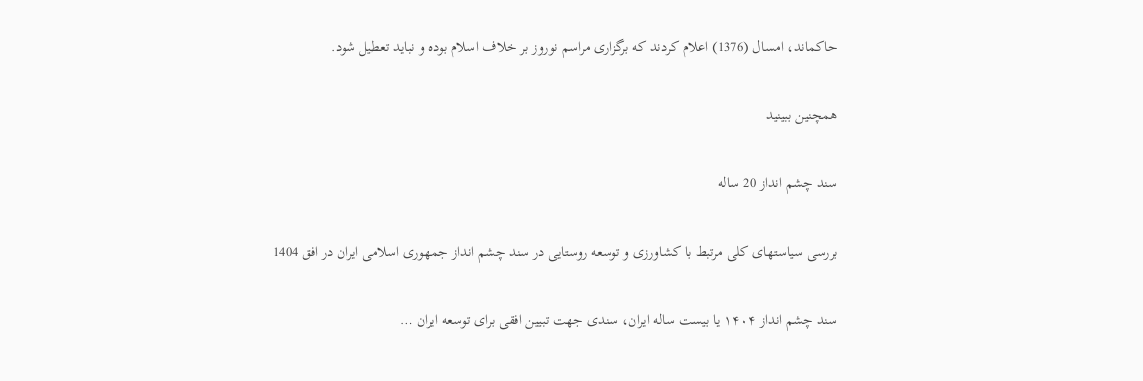حاكماند، امسال (1376) اعلام كردند كه برگزارى مراسم نوروز بر خلاف اسلام بوده و نبايد تعطيل شود.

همچنین ببینید

سند چشم انداز 20 ساله

بررسی سیاستهای کلی مرتبط با کشاورزی و توسعه روستایی در سند چشم انداز جمهوری اسلامی ایران در افق 1404

سند چشم انداز ۱۴۰۴ یا بیست ساله ایران، سندی جهت تبیین افقی برای توسعه ایران …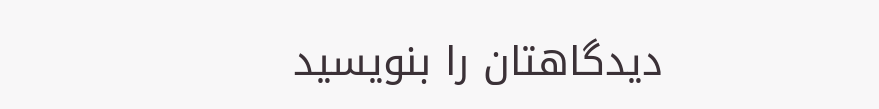دیدگاهتان را بنویسید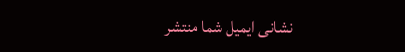نشانی ایمیل شما منتشر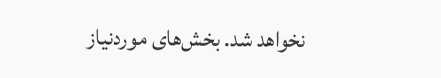نخواهد شد. بخش‌های موردنیاز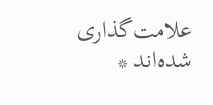علامت‌گذاری شده‌اند *